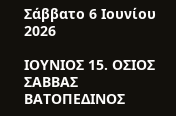Σάββατο 6 Ιουνίου 2026

ΙΟΥΝΙΟΣ 15. ΟΣΙΟΣ ΣΑΒΒΑΣ ΒΑΤΟΠΕΔΙΝΟΣ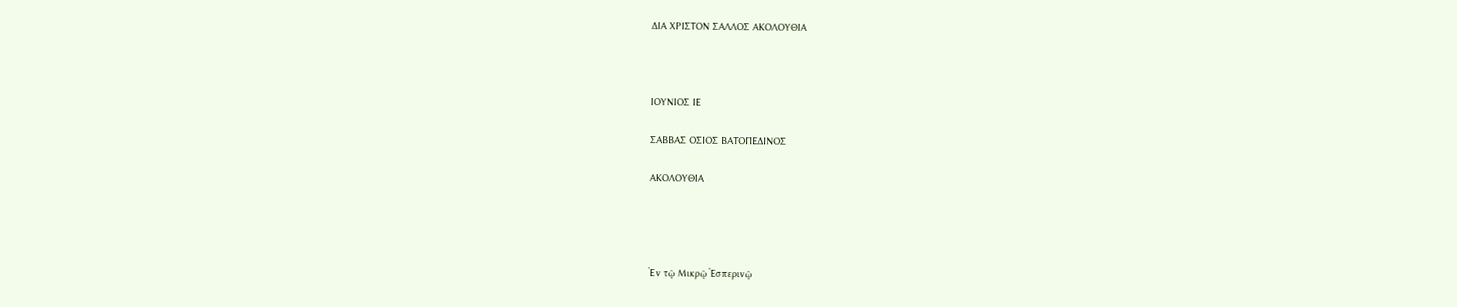ΔΙΑ ΧΡΙΣΤΟΝ ΣΑΛΛΟΣ ΑΚΟΛΟΥΘΙΑ



ΙΟΥΝΙΟΣ ΙΕ

ΣΑΒΒΑΣ ΟΣΙΟΣ ΒΑΤΟΠΕΔΙΝΟΣ

ΑΚΟΛΟΥΘΙΑ




Ἐν τῷ Μικρῷ Ἑσπερινῷ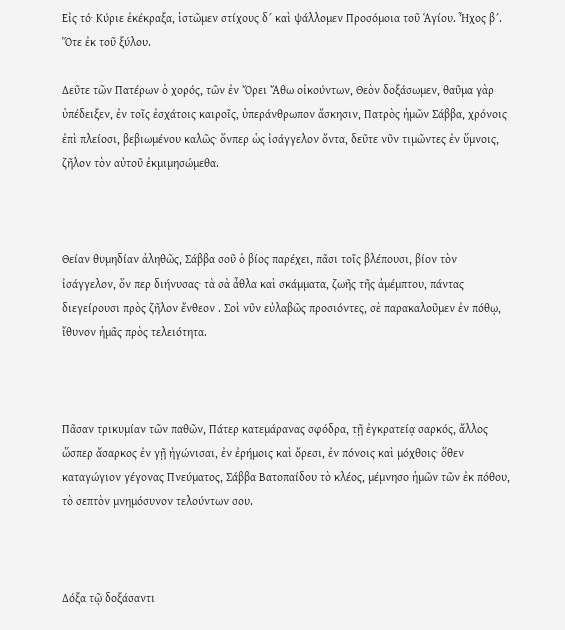Εἰς τό· Κύριε ἐκέκραξα, ἱστῶμεν στίχους δ´ καὶ ψάλλομεν Προσόμοια τοῦ Ἁγίου. Ἦχος β´. Ὅτε ἐκ τοῦ ξύλου.

Δεῦτε τῶν Πατέρων ὁ χορός, τῶν ἐν Ὄρει Ἄθω οἰκούντων, Θεὸν δοξάσωμεν, θαῦμα γὰρ ὑπέδειξεν, ἐν τοῖς ἐσχάτοις καιροῖς, ὑπεράνθρωπον ἄσκησιν, Πατρὸς ἡμῶν Σάββα, χρόνοις ἐπὶ πλείοσι, βεβιωμένου καλῶς· ὅνπερ ὡς ἰσάγγελον ὄντα, δεῦτε νῦν τιμῶντες ἐν ὕμνοις, ζῆλον τὸν αὐτοῦ ἐκμιμησώμεθα.



Θείαν θυμηδίαν ἀληθῶς, Σάββα σοῦ ὁ βίος παρέχει, πᾶσι τοῖς βλέπουσι, βίον τὸν ἰσάγγελον, ὅν περ διήνυσας· τὰ σὰ ἆθλα καὶ σκάμματα, ζωῆς τῆς ἀμέμπτου, πάντας διεγείρουσι πρὸς ζῆλον ἔνθεον . Σοὶ νῦν εὐλαβῶς προσιόντες, σὲ παρακαλοῦμεν ἐν πόθῳ, ἴθυνον ἡμᾶς πρὸς τελειότητα.



Πᾶσαν τρικυμίαν τῶν παθῶν, Πάτερ κατεμάρανας σφόδρα, τῇ ἐγκρατείᾳ σαρκός, ἄλλος ὥσπερ ἄσαρκος ἐν γῇ ἠγώνισαι, ἐν ἐρήμοις καὶ ὄρεσι, ἐν πόνοις καὶ μόχθοις· ὅθεν καταγώγιον γέγονας Πνεύματος, Σάββα Βατοπαίδου τὸ κλέος, μέμνησο ἡμῶν τῶν ἐκ πόθου, τὸ σεπτὸν μνημόσυνον τελούντων σου.



Δόξα τῷ δοξάσαντι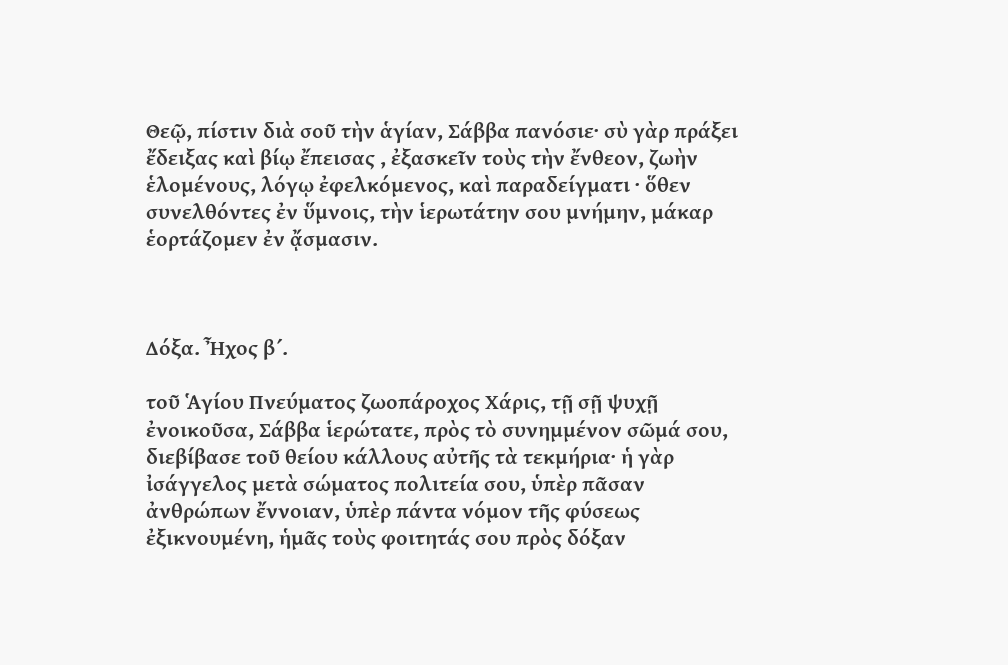Θεῷ, πίστιν διὰ σοῦ τὴν ἁγίαν, Σάββα πανόσιε· σὺ γὰρ πράξει ἔδειξας καὶ βίῳ ἔπεισας , ἐξασκεῖν τοὺς τὴν ἔνθεον, ζωὴν ἑλομένους, λόγῳ ἐφελκόμενος, καὶ παραδείγματι · ὅθεν συνελθόντες ἐν ὕμνοις, τὴν ἱερωτάτην σου μνήμην, μάκαρ ἑορτάζομεν ἐν ᾄσμασιν.



Δόξα. Ἦχος β´.

τοῦ Ἁγίου Πνεύματος ζωοπάροχος Χάρις, τῇ σῇ ψυχῇ ἐνοικοῦσα, Σάββα ἱερώτατε, πρὸς τὸ συνημμένον σῶμά σου, διεβίβασε τοῦ θείου κάλλους αὐτῆς τὰ τεκμήρια· ἡ γὰρ ἰσάγγελος μετὰ σώματος πολιτεία σου, ὑπὲρ πᾶσαν ἀνθρώπων ἔννοιαν, ὑπὲρ πάντα νόμον τῆς φύσεως ἐξικνουμένη, ἡμᾶς τοὺς φοιτητάς σου πρὸς δόξαν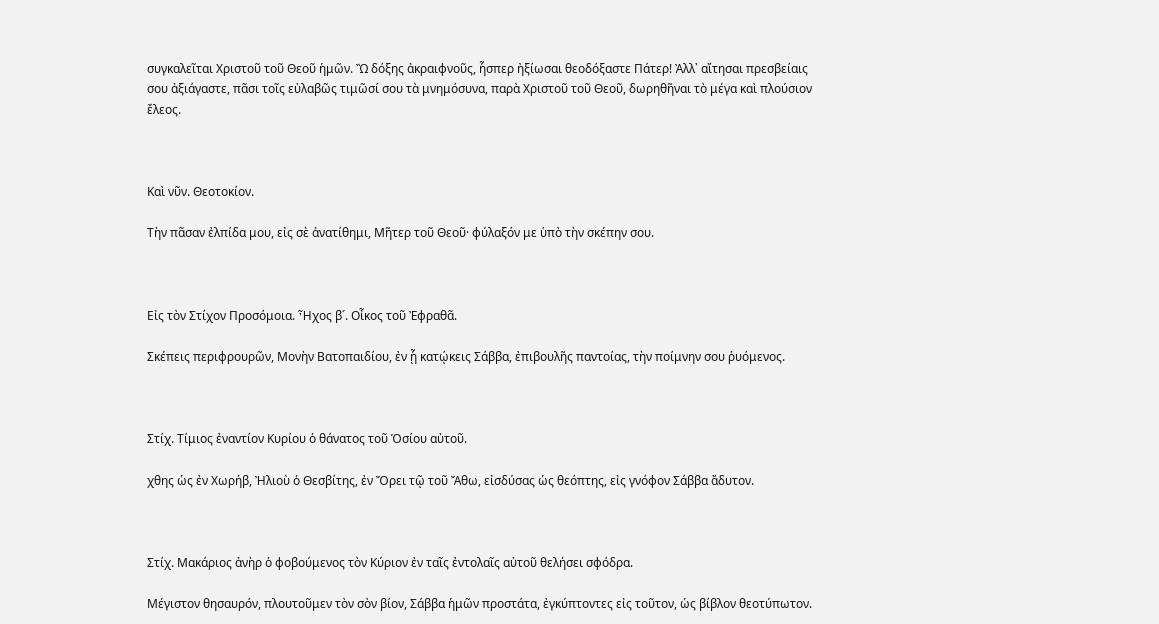συγκαλεῖται Χριστοῦ τοῦ Θεοῦ ἡμῶν. Ὢ δόξης ἀκραιφνοῦς, ἧσπερ ἠξίωσαι θεοδόξαστε Πάτερ! Ἀλλ᾿ αἴτησαι πρεσβείαις σου ἀξιάγαστε, πᾶσι τοῖς εὐλαβῶς τιμῶσί σου τὰ μνημόσυνα, παρὰ Χριστοῦ τοῦ Θεοῦ, δωρηθῆναι τὸ μέγα καὶ πλούσιον ἔλεος.



Καὶ νῦν. Θεοτοκίον.

Τὴν πᾶσαν ἐλπίδα μου, εἰς σὲ ἀνατίθημι, Μῆτερ τοῦ Θεοῦ· φύλαξόν με ὑπὸ τὴν σκέπην σου.



Εἰς τὸν Στίχον Προσόμοια. Ἦχος β´. Οἶκος τοῦ Ἐφραθᾶ.

Σκέπεις περιφρουρῶν, Μονὴν Βατοπαιδίου, ἐν ᾗ κατῴκεις Σάββα, ἐπιβουλῆς παντοίας, τὴν ποίμνην σου ῥυόμενος.



Στίχ. Τίμιος ἐναντίον Κυρίου ὁ θάνατος τοῦ Ὁσίου αὐτοῦ.

χθης ὡς ἐν Χωρήβ, Ἠλιοὺ ὁ Θεσβίτης, ἐν Ὄρει τῷ τοῦ Ἄθω, εἰσδύσας ὡς θεόπτης, εἰς γνόφον Σάββα ἄδυτον.



Στίχ. Μακάριος ἀνὴρ ὁ φοβούμενος τὸν Κύριον ἐν ταῖς ἐντολαῖς αὐτοῦ θελήσει σφόδρα.

Μέγιστον θησαυρόν, πλουτοῦμεν τὸν σὸν βίον, Σάββα ἡμῶν προστάτα, ἐγκύπτοντες εἰς τοῦτον, ὡς βίβλον θεοτύπωτον.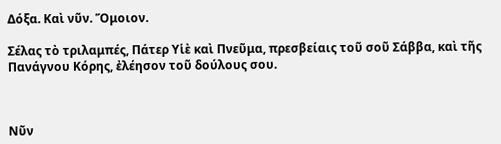Δόξα. Καὶ νῦν. Ὅμοιον.

Σέλας τὸ τριλαμπές, Πάτερ Υἱὲ καὶ Πνεῦμα, πρεσβείαις τοῦ σοῦ Σάββα, καὶ τῆς Πανάγνου Κόρης, ἐλέησον τοῦ δούλους σου.



Νῦν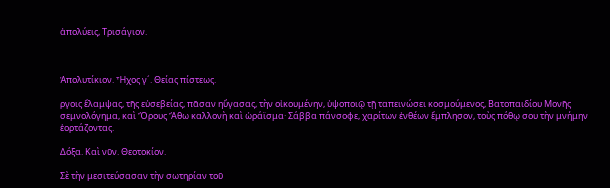ἀπολύεις, Τρισάγιον.



Ἀπολυτίκιον. Ἦχος γ´. Θείας πίστεως.

ργοις ἔλαμψας, τῆς εὐσεβείας, πᾶσαν ηὔγασας, τὴν οἰκουμένην, ὑψοποιῷ τῇ ταπεινώσει κοσμούμενος, Βατοπαιδίου Μονῆς σεμνολόγημα, καὶ Ὄρους Ἄθω καλλονὴ καὶ ὡράϊσμα· Σάββα πάνσοφε, χαρίτων ἐνθέων ἔμπλησον, τοὺς πόθῳ σου τὴν μνήμην ἑορτάζοντας.

Δόξα. Καὶ νῦν. Θεοτοκίον.

Σὲ τὴν μεσιτεύσασαν τὴν σωτηρίαν τοῦ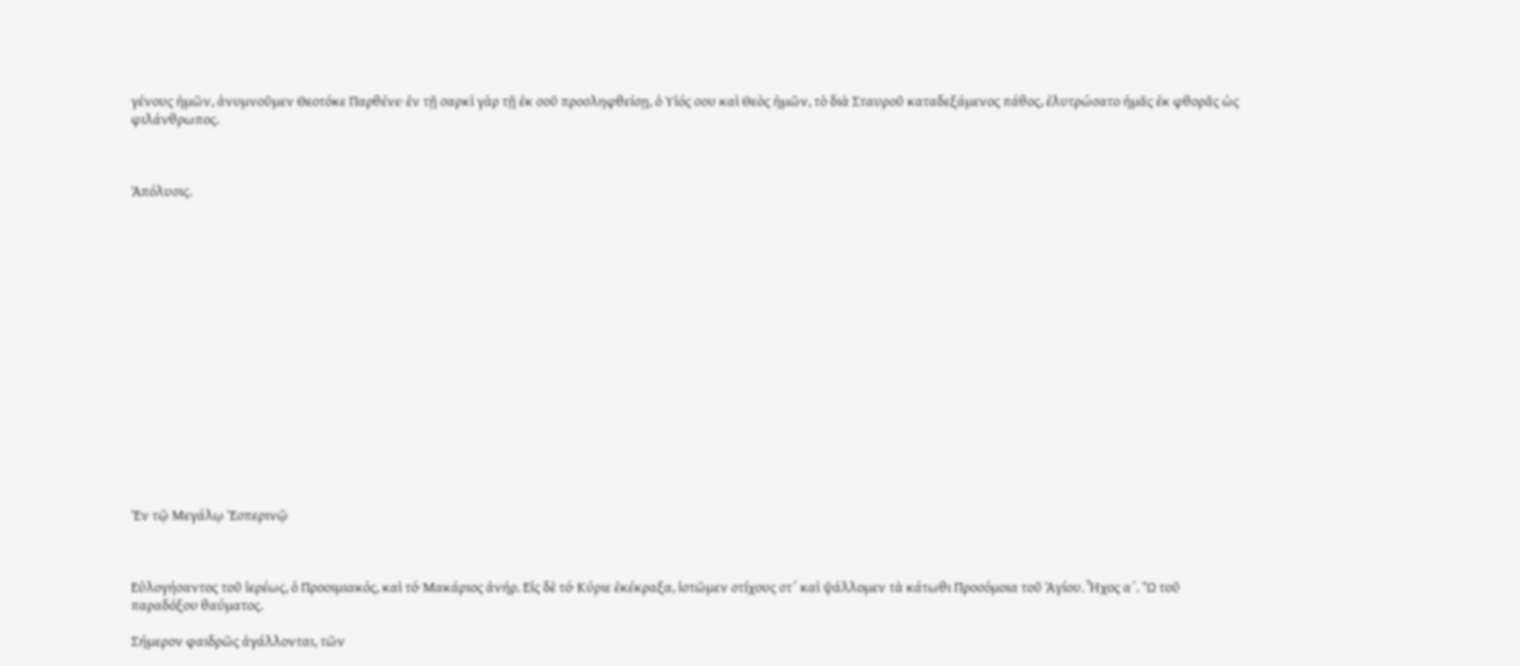γένους ἡμῶν, ἀνυμνοῦμεν Θεοτόκε Παρθένε· ἐν τῇ σαρκὶ γὰρ τῇ ἐκ σοῦ προσληφθείσῃ, ὁ Υἱός σου καὶ Θεὸς ἡμῶν, τὸ διὰ Σταυροῦ καταδεξάμενος πάθος, ἐλυτρώσατο ἡμᾶς ἐκ φθορᾶς ὡς φιλάνθρωπος.



Ἀπόλυσις.

















Ἐν τῷ Μεγάλῳ Ἑσπερινῷ



Εὐλογήσαντος τοῦ ἱερέως, ὁ Προοιμιακός, καὶ τό· Μακάριος ἀνήρ. Εἰς δὲ τό· Κύριε ἐκέκραξα, ἱστῶμεν στίχους στ´ καὶ ψάλλομεν τὰ κάτωθι Προσόμοια τοῦ Ἁγίου. Ἦχος α´. Ὢ τοῦ παραδόξου θαύματος.

Σήμερον φαιδρῶς ἀγάλλονται, τῶν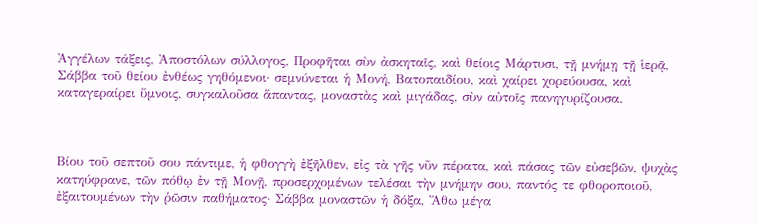Ἀγγέλων τάξεις, Ἀποστόλων σύλλογος, Προφῆται σὺν ἀσκηταῖς, καὶ θείοις Μάρτυσι, τῇ μνήμῃ τῇ ἱερᾷ, Σάββα τοῦ θείου ἐνθέως γηθόμενοι· σεμνύνεται ἡ Μονή, Βατοπαιδίου, καὶ χαίρει χορεύουσα, καὶ καταγεραίρει ὕμνοις, συγκαλοῦσα ἅπαντας, μοναστὰς καὶ μιγάδας, σὺν αὐτοῖς πανηγυρίζουσα.



Βίου τοῦ σεπτοῦ σου πάντιμε, ἡ φθογγὴ ἐξῆλθεν, εἰς τὰ γῆς νῦν πέρατα, καὶ πάσας τῶν εὐσεβῶν, ψυχὰς κατηύφρανε, τῶν πόθῳ ἐν τῇ Μονῇ, προσερχομένων τελέσαι τὴν μνήμην σου, παντός τε φθοροποιοῦ, ἐξαιτουμένων τὴν ῥῶσιν παθήματος· Σάββα μοναστῶν ἡ δόξα, Ἄθω μέγα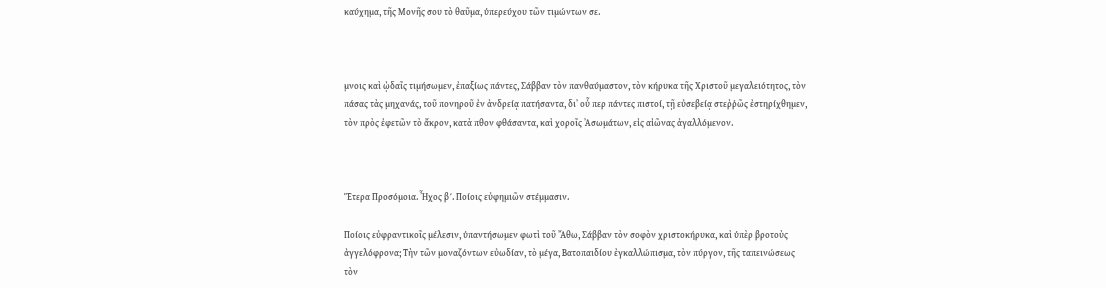καύχημα, τῆς Μονῆς σου τὸ θαῦμα, ὑπερεύχου τῶν τιμώντων σε.



μνοις καὶ ᾠδαῖς τιμήσωμεν, ἐπαξίως πάντες, Σάββαν τὸν πανθαύμαστον, τὸν κήρυκα τῆς Χριστοῦ μεγαλειότητος, τὸν πάσας τὰς μηχανάς, τοῦ πονηροῦ ἐν ἀνδρείᾳ πατήσαντα, δι᾿ οὗ περ πάντες πιστοί, τῇ εὐσεβείᾳ στεῤῥῶς ἐστηρίχθημεν, τὸν πρὸς ἐφετῶν τὸ ἄκρον, κατὰ πθον φθάσαντα, καὶ χοροῖς Ἀσωμάτων, εἰς αἰῶνας ἀγαλλόμενον.



Ἕτερα Προσόμοια. Ἦχος β´. Ποίοις εὐφημιῶν στέμμασιν.

Ποίοις εὐφραντικοῖς μέλεσιν, ὑπαντήσωμεν φωτὶ τοῦ Ἄθω, Σάββαν τὸν σοφὸν χριστοκήρυκα, καὶ ὑπὲρ βροτοὺς ἀγγελόφρονα; Τὴν τῶν μοναζόντων εὐωδίαν, τὸ μέγα, Βατοπαιδίου ἐγκαλλώπισμα, τὸν πύργον, τῆς ταπεινώσεως τὸν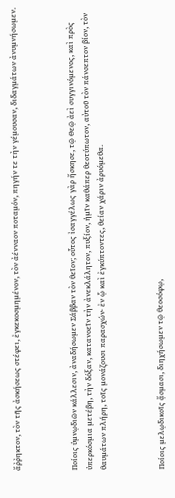ἄῤῤηκτον, τὸν τῆς ἀσκήσεως στέφει, ἐγκεκοσμημένον, τὸν ἀένναον ποταμόν, πηγήν τε τὴν γέμουσαν, διδαγμάτων ἀνυμνήσωμεν.



Ποίοις ὑμνῳδιῶν κάλλεσιν, ἀναδήσωμεν Σάββαν τὸν θεῖον; οὗτος ἰσαγγέλως γὰρ ἤσκησε, τῷ Θεῷ ἀεὶ συγγινόμενος, καὶ πρὸς ὑπερκόσμια μετέβη, τὴν δόξαν, κατανοεῖν τὴν ἀνεκλάλητον, πυξίον, ἡμῖν καθάπερ θεοτύπωτον, αὐτοῦ τὸν πάνσεπτον βίον, τὸν θαυμάτων πλήρη, τοῖς μονάζουσι παρασχών· ἐν ᾧ καὶ ἐγκύπτοντες, θείαν χάριν ἀρυόμεθα.



Ποίοις μελῳδικοῖς ᾄσμασι, διηχήσωμεν τῷ θεοσόφῳ,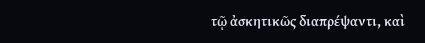τῷ ἀσκητικῶς διαπρέψαντι, καὶ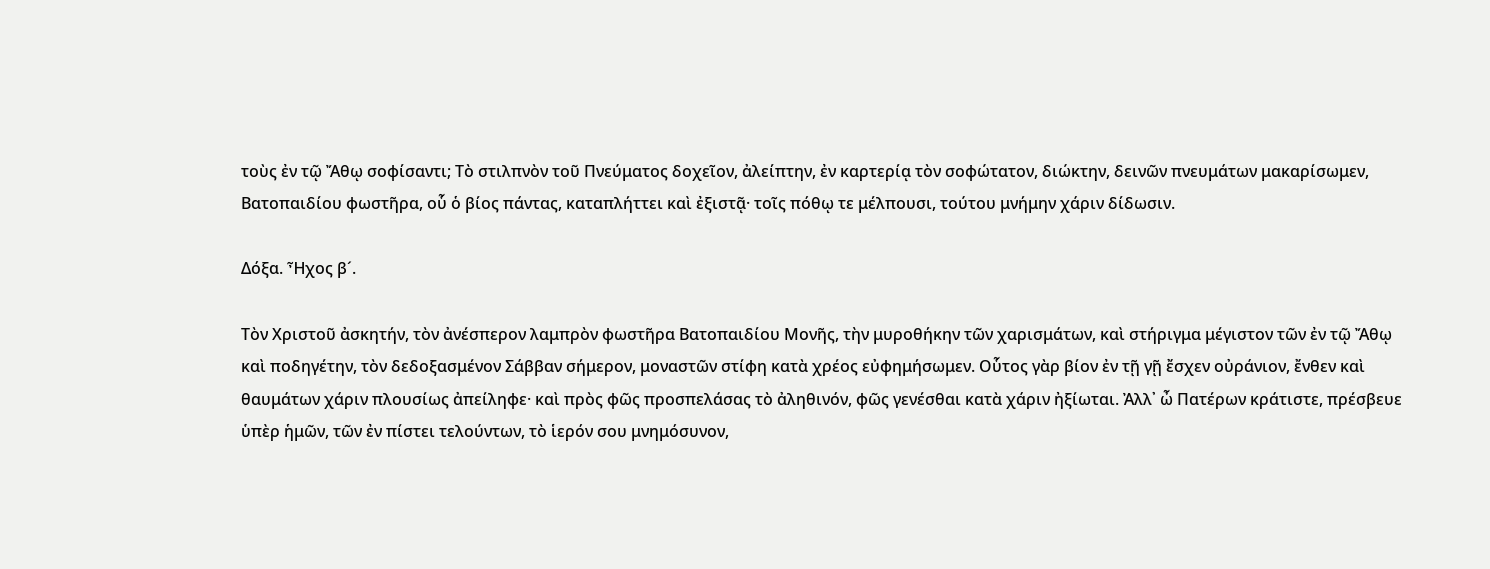τοὺς ἐν τῷ Ἄθῳ σοφίσαντι; Τὸ στιλπνὸν τοῦ Πνεύματος δοχεῖον, ἀλείπτην, ἐν καρτερίᾳ τὸν σοφώτατον, διώκτην, δεινῶν πνευμάτων μακαρίσωμεν, Βατοπαιδίου φωστῆρα, οὗ ὁ βίος πάντας, καταπλήττει καὶ ἐξιστᾷ· τοῖς πόθῳ τε μέλπουσι, τούτου μνήμην χάριν δίδωσιν.

Δόξα. Ἦχος β´.

Τὸν Χριστοῦ ἀσκητήν, τὸν ἀνέσπερον λαμπρὸν φωστῆρα Βατοπαιδίου Μονῆς, τὴν μυροθήκην τῶν χαρισμάτων, καὶ στήριγμα μέγιστον τῶν ἐν τῷ Ἄθῳ καὶ ποδηγέτην, τὸν δεδοξασμένον Σάββαν σήμερον, μοναστῶν στίφη κατὰ χρέος εὐφημήσωμεν. Οὗτος γὰρ βίον ἐν τῇ γῇ ἔσχεν οὐράνιον, ἔνθεν καὶ θαυμάτων χάριν πλουσίως ἀπείληφε· καὶ πρὸς φῶς προσπελάσας τὸ ἀληθινόν, φῶς γενέσθαι κατὰ χάριν ἠξίωται. Ἀλλ᾿ ὦ Πατέρων κράτιστε, πρέσβευε ὑπὲρ ἡμῶν, τῶν ἐν πίστει τελούντων, τὸ ἱερόν σου μνημόσυνον,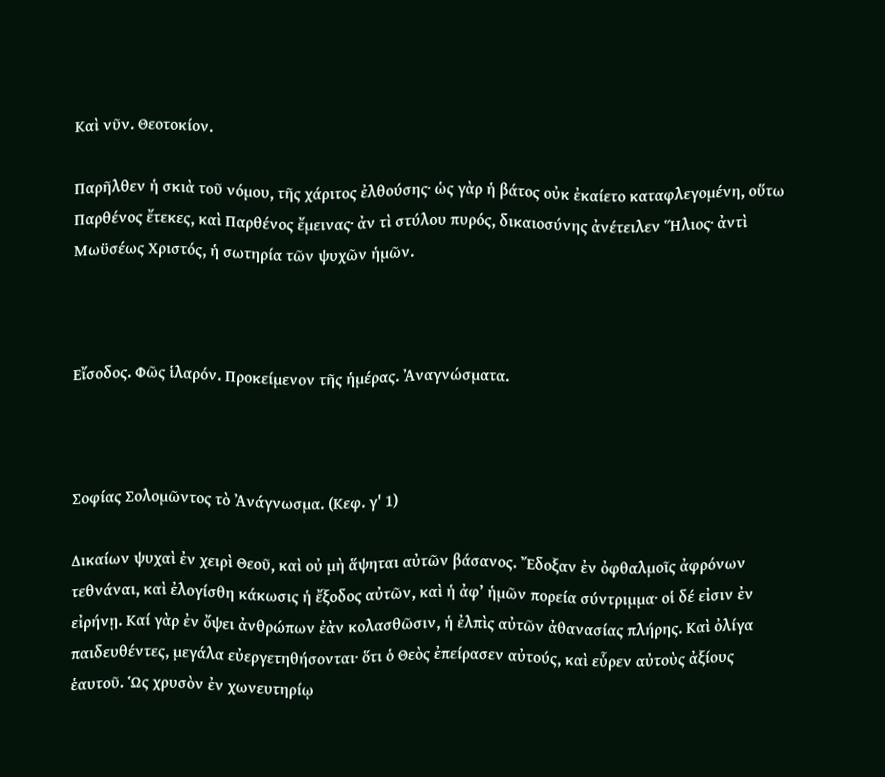Καὶ νῦν. Θεοτοκίον.

Παρῆλθεν ἡ σκιὰ τοῦ νόμου, τῆς χάριτος ἐλθούσης· ὡς γὰρ ἡ βάτος οὐκ ἐκαίετο καταφλεγομένη, οὕτω Παρθένος ἔτεκες, καὶ Παρθένος ἔμεινας· ἀν τὶ στύλου πυρός, δικαιοσύνης ἀνέτειλεν Ἥλιος· ἀντὶ Μωϋσέως Χριστός, ἡ σωτηρία τῶν ψυχῶν ἡμῶν.



Εἴσοδος. Φῶς ἱλαρόν. Προκείμενον τῆς ἡμέρας. Ἀναγνώσματα.



Σοφίας Σολομῶντος τὸ Ἀνάγνωσμα. (Κεφ. γ' 1)

Δικαίων ψυχαὶ ἐν χειρὶ Θεοῦ, καὶ οὐ μὴ ἅψηται αὐτῶν βάσανος. Ἔδοξαν ἐν ὀφθαλμοῖς ἀφρόνων τεθνάναι, καὶ ἐλογίσθη κάκωσις ἡ ἔξοδος αὐτῶν, καὶ ἡ ἀφ’ ἡμῶν πορεία σύντριμμα· οἱ δέ εἰσιν ἐν εἰρήνῃ. Καί γὰρ ἐν ὄψει ἀνθρώπων ἐὰν κολασθῶσιν, ἡ ἐλπὶς αὐτῶν ἀθανασίας πλήρης. Καὶ ὀλίγα παιδευθέντες, μεγάλα εὐεργετηθήσονται· ὅτι ὁ Θεὸς ἐπείρασεν αὐτούς, καὶ εὗρεν αὐτοὺς ἀξίους ἑαυτοῦ. Ὡς χρυσὸν ἐν χωνευτηρίῳ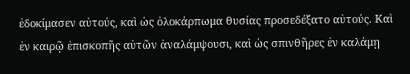ἐδοκίμασεν αὐτούς, καὶ ὡς ὁλοκάρπωμα θυσίας προσεδέξατο αὐτούς. Καὶ ἐν καιρῷ ἐπισκοπῆς αὐτῶν ἀναλάμψουσι, καὶ ὡς σπινθῆρες ἐν καλάμῃ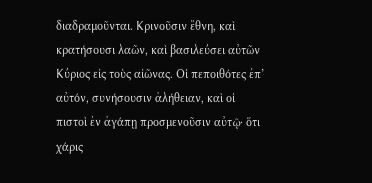διαδραμοῦνται. Κρινοῦσιν ἔθνη, καὶ κρατήσουσι λαῶν, καὶ βασιλεύσει αὐτῶν Κύριος εἰς τοὺς αἰῶνας. Οἱ πεποιθότες ἐπ’ αὐτόν, συνήσουσιν ἀλήθειαν, καὶ οἱ πιστοὶ ἐν ἀγάπῃ προσμενοῦσιν αὐτῷ· ὅτι χάρις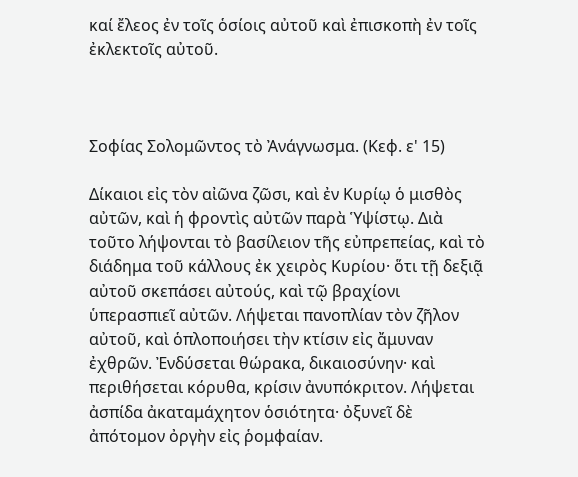καί ἔλεος ἐν τοῖς ὁσίοις αὐτοῦ καὶ ἐπισκοπὴ ἐν τοῖς ἐκλεκτοῖς αὐτοῦ.



Σοφίας Σολομῶντος τὸ Ἀνάγνωσμα. (Κεφ. ε' 15)

Δίκαιοι εἰς τὸν αἰῶνα ζῶσι, καὶ ἐν Κυρίῳ ὁ μισθὸς αὐτῶν, καὶ ἡ φροντὶς αὐτῶν παρὰ Ὑψίστῳ. Διὰ τοῦτο λήψονται τὸ βασίλειον τῆς εὐπρεπείας, καὶ τὸ διάδημα τοῦ κάλλους ἐκ χειρὸς Κυρίου· ὅτι τῇ δεξιᾷ αὐτοῦ σκεπάσει αὐτούς, καὶ τῷ βραχίονι ὑπερασπιεῖ αὐτῶν. Λήψεται πανοπλίαν τὸν ζῆλον αὐτοῦ, καὶ ὁπλοποιήσει τὴν κτίσιν εἰς ἄμυναν ἐχθρῶν. Ἐνδύσεται θώρακα, δικαιοσύνην· καὶ περιθήσεται κόρυθα, κρίσιν ἀνυπόκριτον. Λήψεται ἀσπίδα ἀκαταμάχητον ὁσιότητα· ὀξυνεῖ δὲ ἀπότομον ὀργὴν εἰς ῥομφαίαν.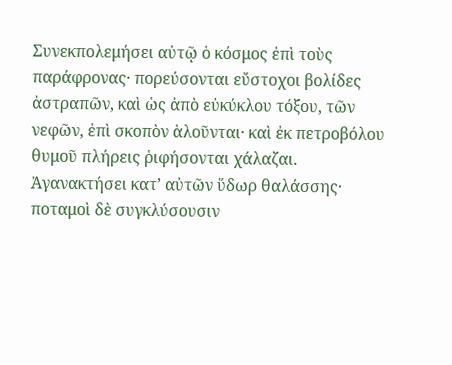Συνεκπολεμήσει αὐτῷ ὁ κόσμος ἐπὶ τοὺς παράφρονας· πορεύσονται εὔστοχοι βολίδες ἀστραπῶν, καὶ ὡς ἀπὸ εὐκύκλου τόξου, τῶν νεφῶν, ἐπὶ σκοπὸν ἁλοῦνται· καὶ ἐκ πετροβόλου θυμοῦ πλήρεις ῥιφήσονται χάλαζαι. Ἀγανακτήσει κατ’ αὐτῶν ὕδωρ θαλάσσης· ποταμοὶ δὲ συγκλύσουσιν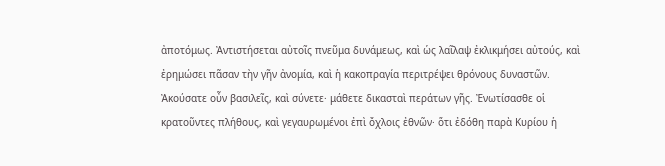ἀποτόμως. Ἀντιστήσεται αὐτοῖς πνεῦμα δυνάμεως, καὶ ὡς λαῖλαψ ἐκλικμήσει αὐτούς, καὶ ἐρημώσει πᾶσαν τὴν γῆν ἀνομία, καὶ ἡ κακοπραγία περιτρέψει θρόνους δυναστῶν. Ἀκούσατε οὖν βασιλεῖς, καὶ σύνετε· μάθετε δικασταὶ περάτων γῆς. Ἐνωτίσασθε οἱ κρατοῦντες πλήθους, καὶ γεγαυρωμένοι ἐπὶ ὄχλοις ἐθνῶν· ὅτι ἐδόθη παρὰ Κυρίου ἡ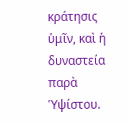κράτησις ὑμῖν, καὶ ἡ δυναστεία παρὰ Ὑψίστου.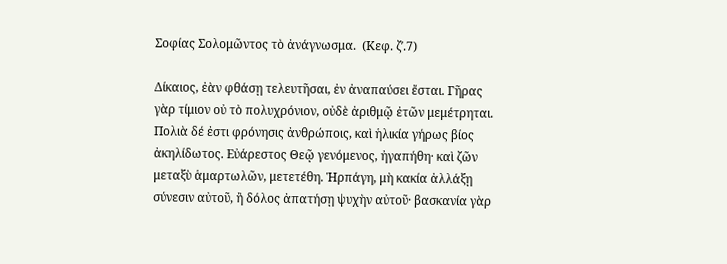Σοφίας Σολομῶντος τὸ ἀνάγνωσμα.  (Κεφ. ζ′.7)

Δίκαιος, ἐὰν φθάσῃ τελευτῆσαι, ἐν ἀναπαύσει ἔσται. Γῆρας γὰρ τίμιον οὐ τὸ πολυχρόνιον, οὐδὲ ἀριθμῷ ἐτῶν μεμέτρηται. Πολιὰ δέ ἐστι φρόνησις ἀνθρώποις, καὶ ἡλικία γήρως βίος ἀκηλίδωτος. Εὐάρεστος Θεῷ γενόμενος, ἠγαπήθη· καὶ ζῶν μεταξὺ ἁμαρτωλῶν, μετετέθη. Ἡρπάγη, μὴ κακία ἀλλάξῃ σύνεσιν αὐτοῦ, ἢ δόλος ἀπατήσῃ ψυχὴν αὐτοῦ· βασκανία γὰρ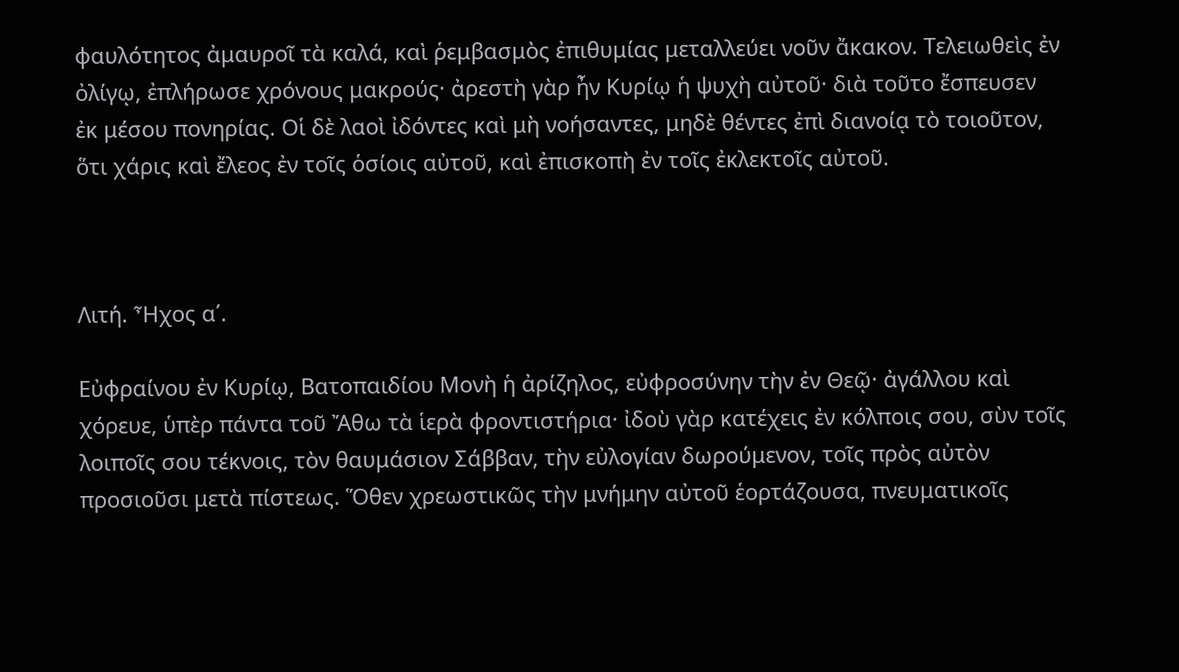φαυλότητος ἀμαυροῖ τὰ καλά, καὶ ῥεμβασμὸς ἐπιθυμίας μεταλλεύει νοῦν ἄκακον. Τελειωθεὶς ἐν ὀλίγῳ, ἐπλήρωσε χρόνους μακρούς· ἀρεστὴ γὰρ ἦν Κυρίῳ ἡ ψυχὴ αὐτοῦ· διὰ τοῦτο ἔσπευσεν ἐκ μέσου πονηρίας. Οἱ δὲ λαοὶ ἰδόντες καὶ μὴ νοήσαντες, μηδὲ θέντες ἐπὶ διανοίᾳ τὸ τοιοῦτον, ὅτι χάρις καὶ ἔλεος ἐν τοῖς ὁσίοις αὐτοῦ, καὶ ἐπισκοπὴ ἐν τοῖς ἐκλεκτοῖς αὐτοῦ.



Λιτή. Ἦχος α΄.

Εὐφραίνου ἐν Κυρίῳ, Βατοπαιδίου Μονὴ ἡ ἀρίζηλος, εὐφροσύνην τὴν ἐν Θεῷ· ἀγάλλου καὶ χόρευε, ὑπὲρ πάντα τοῦ Ἄθω τὰ ἱερὰ φροντιστήρια· ἰδοὺ γὰρ κατέχεις ἐν κόλποις σου, σὺν τοῖς λοιποῖς σου τέκνοις, τὸν θαυμάσιον Σάββαν, τὴν εὐλογίαν δωρούμενον, τοῖς πρὸς αὐτὸν προσιοῦσι μετὰ πίστεως. Ὅθεν χρεωστικῶς τὴν μνήμην αὐτοῦ ἑορτάζουσα, πνευματικοῖς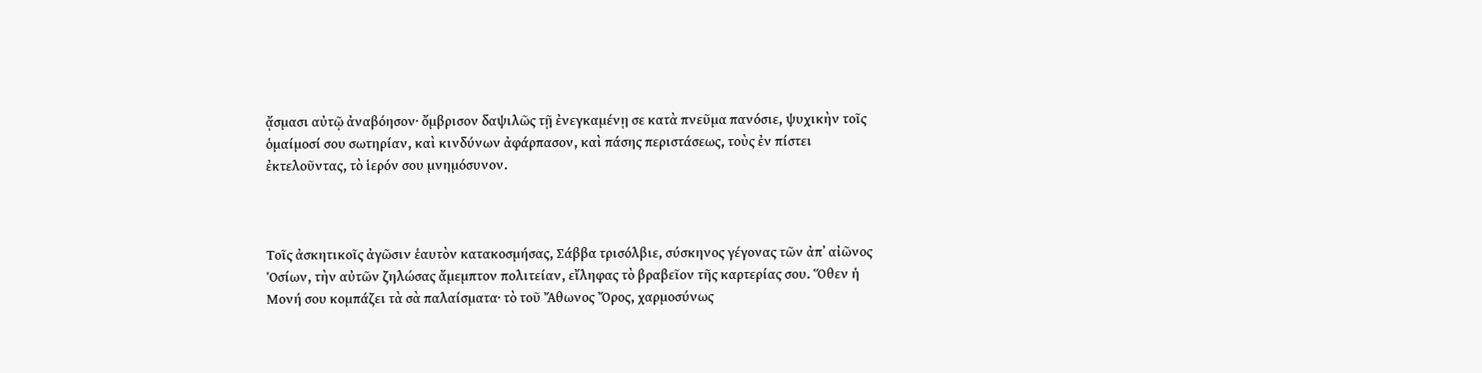ᾄσμασι αὐτῷ ἀναβόησον· ὄμβρισον δαψιλῶς τῇ ἐνεγκαμένῃ σε κατὰ πνεῦμα πανόσιε, ψυχικὴν τοῖς ὁμαίμοσί σου σωτηρίαν, καὶ κινδύνων ἀφάρπασον, καὶ πάσης περιστάσεως, τοὺς ἐν πίστει ἐκτελοῦντας, τὸ ἱερόν σου μνημόσυνον.



Τοῖς ἀσκητικοῖς ἀγῶσιν ἑαυτὸν κατακοσμήσας, Σάββα τρισόλβιε, σύσκηνος γέγονας τῶν ἀπ᾿ αἰῶνος Ὁσίων, τὴν αὐτῶν ζηλώσας ἄμεμπτον πολιτείαν, εἴληφας τὸ βραβεῖον τῆς καρτερίας σου. Ὅθεν ἡ Μονή σου κομπάζει τὰ σὰ παλαίσματα· τὸ τοῦ Ἄθωνος Ὄρος, χαρμοσύνως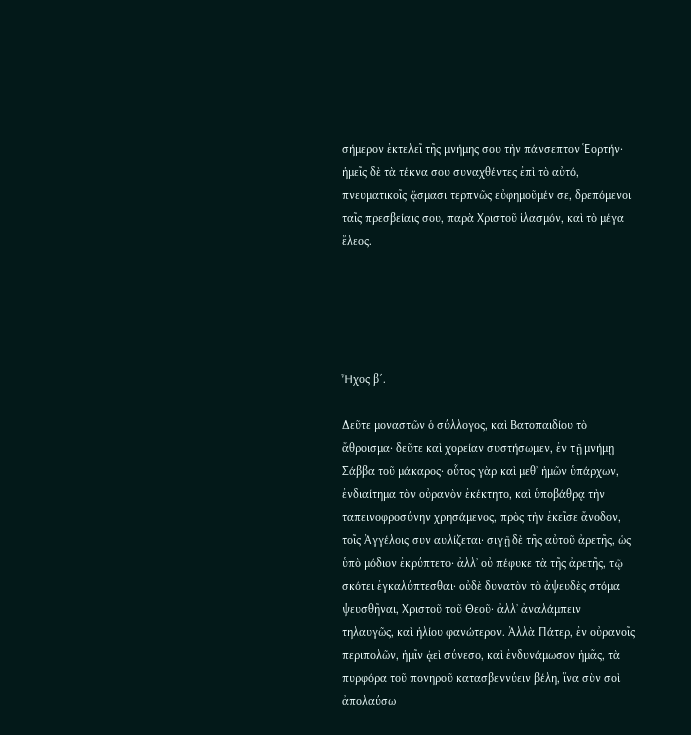σήμερον ἐκτελεῖ τῆς μνήμης σου τὴν πάνσεπτον Ἑορτήν· ἡμεῖς δὲ τὰ τέκνα σου συναχθέντες ἐπὶ τὸ αὐτό, πνευματικοῖς ᾄσμασι τερπνῶς εὐφημοῦμέν σε, δρεπόμενοι ταῖς πρεσβείαις σου, παρὰ Χριστοῦ ἱλασμόν, καὶ τὸ μέγα ἔλεος.





Ἦχος β´.

Δεῦτε μοναστῶν ὁ σύλλογος, καὶ Βατοπαιδίου τὸ ἄθροισμα· δεῦτε καὶ χορείαν συστήσωμεν, ἐν τῇ μνήμῃ Σάββα τοῦ μάκαρος· οὗτος γὰρ καὶ μεθ᾿ ἡμῶν ὑπάρχων, ἐνδιαίτημα τὸν οὐρανὸν ἐκέκτητο, καὶ ὑποβάθρᾳ τὴν ταπεινοφροσύνην χρησάμενος, πρὸς τὴν ἐκεῖσε ἄνοδον, τοῖς Ἀγγέλοις συν αυλίζεται· σιγῇ δὲ τῆς αὐτοῦ ἀρετῆς, ὡς ὑπὸ μόδιον ἐκρύπτετο· ἀλλ᾿ οὐ πέφυκε τὰ τῆς ἀρετῆς, τῷ σκότει ἐγκαλύπτεσθαι· οὐδὲ δυνατὸν τὸ ἀψευδὲς στόμα ψευσθῆναι, Χριστοῦ τοῦ Θεοῦ· ἀλλ᾿ ἀναλάμπειν τηλαυγῶς, καὶ ἡλίου φανώτερον. Ἀλλὰ Πάτερ, ἐν οὐρανοῖς περιπολῶν, ἡμῖν ᾀεὶ σύνεσο, καὶ ἐνδυνάμωσον ἡμᾶς, τὰ πυρφόρα τοῦ πονηροῦ κατασβεννύειν βέλη, ἵνα σὺν σοὶ ἀπολαύσω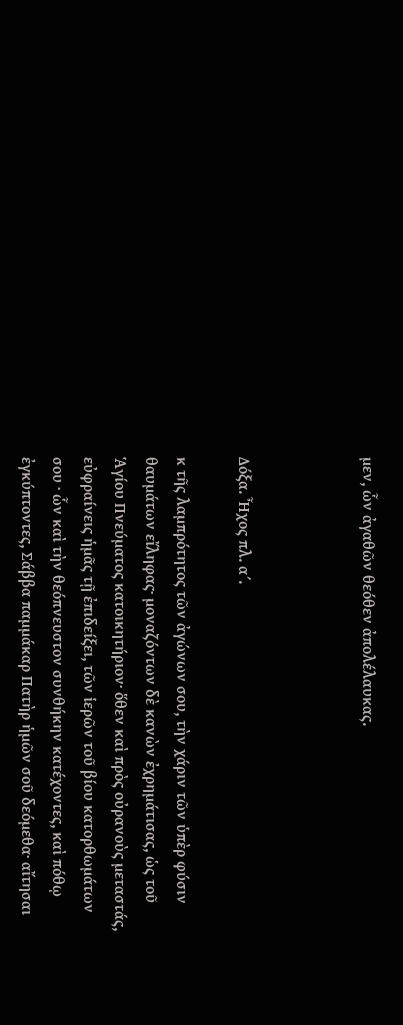μεν, ὧν ἀγαθῶν θεόθεν ἀπολέλαυκας.



Δόξα. Ἦχος πλ. α´.

κ τῆς λαμπρότητος τῶν ἀγώνων σου, τὴν χάριν τῶν ὑπὲρ φύσιν θαυμάτων εἴληφας· μοναζόντων δὲ κανὼν ἐχρημάτισας, ὡς τοῦ Ἁγίου Πνεύματος κατοικητήριον· ὅθεν καὶ πρὸς οὐρανοὺς μεταστάς, εὐφραίνεις ἡμᾶς τῇ ἐπιδείξει, τῶν ἱερῶν τοῦ βίου κατορθωμάτων σου · ὧν καὶ τὴν θεόπνευστον συνθήκην κατέχοντες, καὶ πόθῳ ἐγκύπτοντες, Σάββα παμμάκαρ Πατὴρ ἡμῶν σοῦ δεόμεθα· αἴτησαι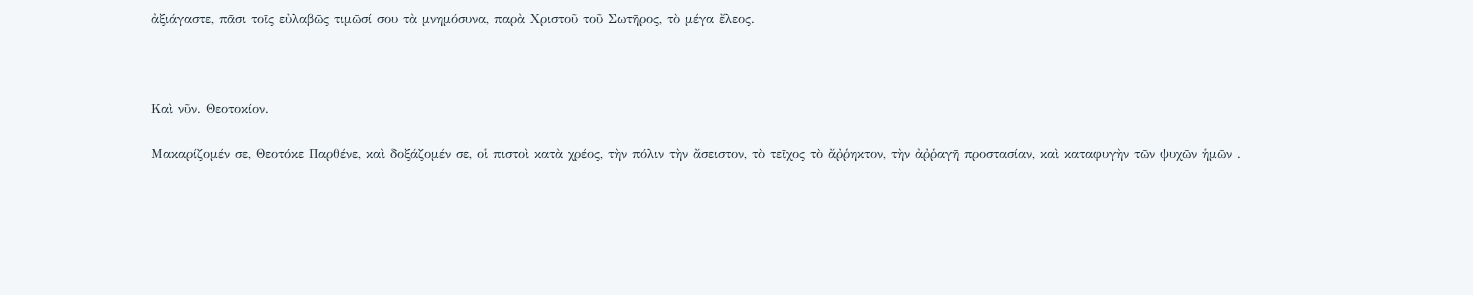ἀξιάγαστε, πᾶσι τοῖς εὐλαβῶς τιμῶσί σου τὰ μνημόσυνα, παρὰ Χριστοῦ τοῦ Σωτῆρος, τὸ μέγα ἔλεος.



Καὶ νῦν. Θεοτοκίον.

Μακαρίζομέν σε, Θεοτόκε Παρθένε, καὶ δοξάζομέν σε, οἱ πιστοὶ κατὰ χρέος, τὴν πόλιν τὴν ἄσειστον, τὸ τεῖχος τὸ ἄῤῥηκτον, τὴν ἀῤῥαγῆ προστασίαν, καὶ καταφυγὴν τῶν ψυχῶν ἡμῶν .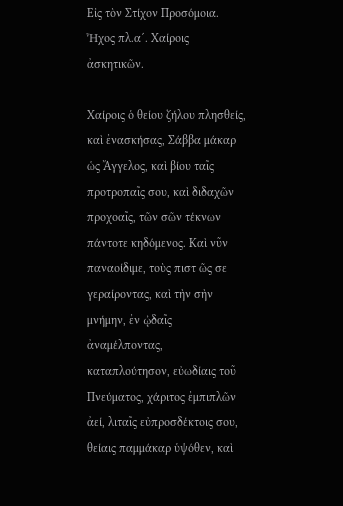Εἰς τὸν Στίχον Προσόμοια. Ἦχος πλ.α´. Χαίροις ἀσκητικῶν.

Χαίροις ὁ θείου ζήλου πλησθείς, καὶ ἐνασκήσας, Σάββα μάκαρ ὡς Ἄγγελος, καὶ βίου ταῖς προτροπαῖς σου, καὶ διδαχῶν προχοαῖς, τῶν σῶν τέκνων πάντοτε κηδόμενος. Καὶ νῦν παναοίδιμε, τοὺς πιστ ῶς σε γεραίροντας, καὶ τὴν σὴν μνήμην, ἐν ᾠδαῖς ἀναμέλποντας, καταπλούτησον, εὐωδίαις τοῦ Πνεύματος, χάριτος ἐμπιπλῶν ἀεί, λιταῖς εὐπροσδέκτοις σου, θείαις παμμάκαρ ὑψόθεν, καὶ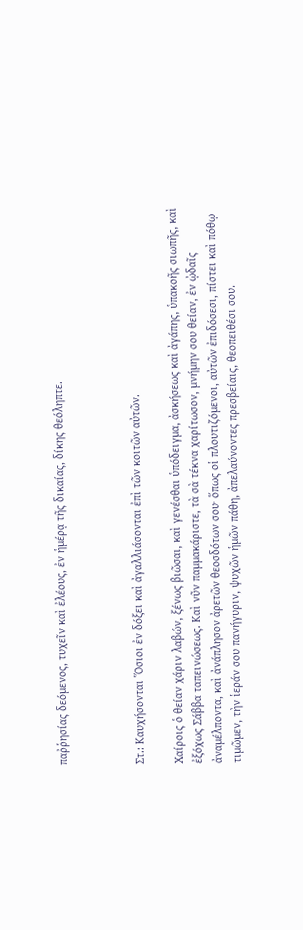παῤῥησίας δεόμενος, τυχεῖν καὶ ἐλέους, ἐν ἡμέρᾳ τῆς δικαίας, δίκης θεόληπτε.



Στ.: Καυχήσονται Ὅσιοι ἐν δόξει καὶ ἀγαλλιάσονται ἐπὶ τῶν κοιτῶν αὐτῶν.

Χαίροις ὁ θείαν χάριν λαβών, ξένως βιῶσαι, καὶ γενέσθαι ὑπόδειγμα, ἀσκήσεως καὶ ἀγάπης, ὑπακοῆς σιωπῆς, καὶ ἐξόχως Σάββα ταπεινώσεως. Καὶ νῦν παμμακάριστε, τὰ σὰ τέκνα χαρίτωσον, μνήμην σου θείαν, ἐν ᾠδαῖς ἀναμέλποντα, καὶ ἀνάπλησον ἀρετῶν θεοσδότων σου· ὅπως οἱ πλουτιζόμενοι, αὐτῶν ἐπιδόσεσι, πίστει καὶ πόθῳ τιμῶμεν, τὴν ἱεράν σου πανήγυριν, ψυχῶν ἡμῶν πάθη, ἀπελαύνοντες πρεσβείαις, θεοπειθέσι σου.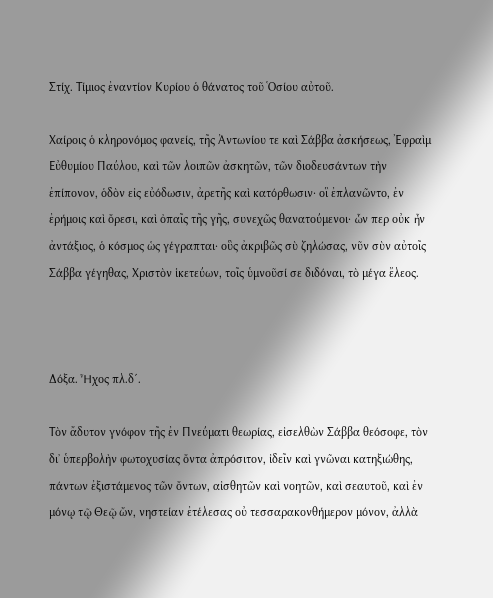Στίχ. Τίμιος ἐναντίον Κυρίου ὁ θάνατος τοῦ Ὁσίου αὐτοῦ.

Χαίροις ὁ κληρονόμος φανείς, τῆς Ἀντωνίου τε καὶ Σάββα ἀσκήσεως, Ἐφραὶμ Εὐθυμίου Παύλου, καὶ τῶν λοιπῶν ἀσκητῶν, τῶν διοδευσάντων τὴν ἐπίπονον, ὁδὸν εἰς εὐόδωσιν, ἀρετῆς καὶ κατόρθωσιν· οἳ ἐπλανῶντο, ἐν ἐρήμοις καὶ ὄρεσι, καὶ ὀπαῖς τῆς γῆς, συνεχῶς θανατούμενοι· ὧν περ οὐκ ἦν ἀντάξιος, ὁ κόσμος ὡς γέγραπται· οὓς ἀκριβῶς σὺ ζηλώσας, νῦν σὺν αὐτοῖς Σάββα γέγηθας, Χριστὸν ἱκετεύων, τοῖς ὑμνοῦσί σε διδόναι, τὸ μέγα ἔλεος.



Δόξα. Ἦχος πλ.δ´.

Τὸν ἄδυτον γνόφον τῆς ἐν Πνεύματι θεωρίας, εἰσελθὼν Σάββα θεόσοφε, τὸν δι᾿ ὑπερβολὴν φωτοχυσίας ὄντα ἀπρόσιτον, ἰδεῖν καὶ γνῶναι κατηξιώθης, πάντων ἐξιστάμενος τῶν ὄντων, αἰσθητῶν καὶ νοητῶν, καὶ σεαυτοῦ, καὶ ἐν μόνῳ τῷ Θεῷ ὤν, νηστείαν ἐτέλεσας οὐ τεσσαρακονθήμερον μόνον, ἀλλὰ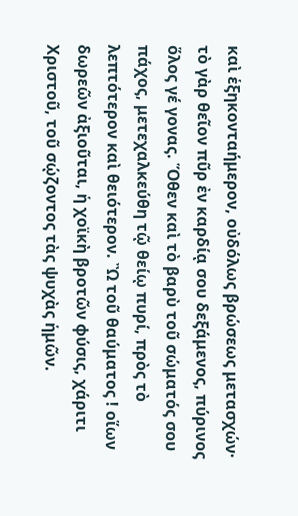καὶ ἑξηκονταήμερον, οὐδόλως βρώσεως μετασχών· τὸ γὰρ θεῖον πῦρ ἐν καρδίᾳ σου δεξάμενος, πύρινος ὅλος γέ γονας. Ὅθεν καὶ τὸ βαρὺ τοῦ σώματός σου πάχος, μετεχαλκεύθη τῷ θείῳ πυρί, πρὸς τὸ λεπτότερον καὶ θειότερον. Ὢ τοῦ θαύματος ! οἵων δωρεῶν ἀξιοῦται, ἡ χοϊκὴ βροτῶν φύσις, χάριτι Χριστοῦ, τοῦ σῴζοντος τὰς ψυχὰς ἡμῶν.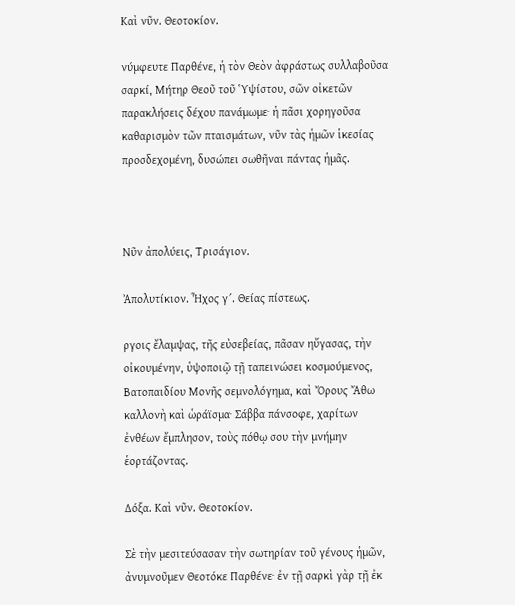Καὶ νῦν. Θεοτοκίον.

νύμφευτε Παρθένε, ἡ τὸν Θεὸν ἀφράστως συλλαβοῦσα σαρκί, Μήτηρ Θεοῦ τοῦ Ὑψίστου, σῶν οἰκετῶν παρακλήσεις δέχου πανάμωμε· ἡ πᾶσι χορηγοῦσα καθαρισμὸν τῶν πταισμάτων, νῦν τὰς ἡμῶν ἱκεσίας προσδεχομένη, δυσώπει σωθῆναι πάντας ἡμᾶς.



Νῦν ἀπολύεις, Τρισάγιον.

Ἀπολυτίκιον. Ἦχος γ´. Θείας πίστεως.

ργοις ἔλαμψας, τῆς εὐσεβείας, πᾶσαν ηὔγασας, τὴν οἰκουμένην, ὑψοποιῷ τῇ ταπεινώσει κοσμούμενος, Βατοπαιδίου Μονῆς σεμνολόγημα, καὶ Ὄρους Ἄθω καλλονὴ καὶ ὡράϊσμα· Σάββα πάνσοφε, χαρίτων ἐνθέων ἔμπλησον, τοὺς πόθῳ σου τὴν μνήμην ἑορτάζοντας.

Δόξα. Καὶ νῦν. Θεοτοκίον.

Σὲ τὴν μεσιτεύσασαν τὴν σωτηρίαν τοῦ γένους ἡμῶν, ἀνυμνοῦμεν Θεοτόκε Παρθένε· ἐν τῇ σαρκὶ γὰρ τῇ ἐκ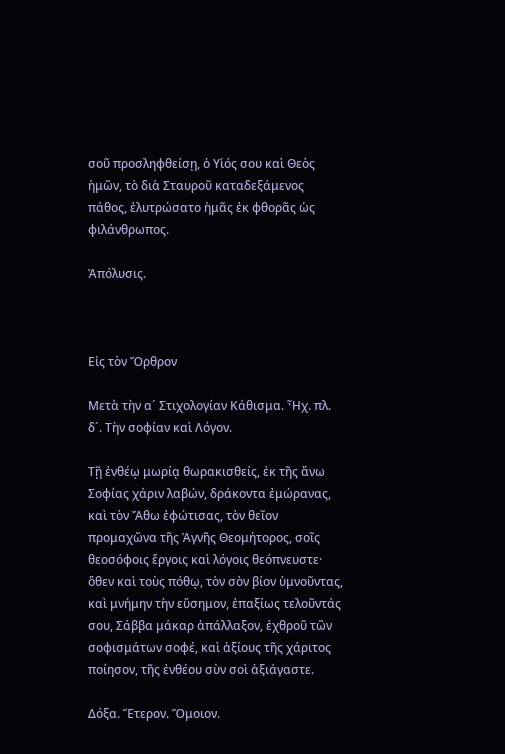σοῦ προσληφθείσῃ, ὁ Υἱός σου καὶ Θεὸς ἡμῶν, τὸ διὰ Σταυροῦ καταδεξάμενος πάθος, ἐλυτρώσατο ἡμᾶς ἐκ φθορᾶς ὡς φιλάνθρωπος.

Ἀπόλυσις.



Εἰς τὸν Ὄρθρον

Μετὰ τὴν α´ Στιχολογίαν Κάθισμα. Ἦχ. πλ. δ´. Τὴν σοφίαν καὶ Λόγον.

Τῇ ἐνθέῳ μωρίᾳ θωρακισθείς, ἐκ τῆς ἄνω Σοφίας χάριν λαβών, δράκοντα ἐμώρανας, καὶ τὸν Ἄθω ἐφώτισας, τὸν θεῖον προμαχῶνα τῆς Ἁγνῆς Θεομήτορος, σοῖς θεοσόφοις ἔργοις καὶ λόγοις θεόπνευστε· ὅθεν καὶ τοὺς πόθῳ, τὸν σὸν βίον ὑμνοῦντας, καὶ μνήμην τὴν εὔσημον, ἐπαξίως τελοῦντάς σου, Σάββα μάκαρ ἀπάλλαξον, ἐχθροῦ τῶν σοφισμάτων σοφέ, καὶ ἀξίους τῆς χάριτος ποίησον, τῆς ἐνθέου σὺν σοὶ ἀξιάγαστε.

Δόξα. Ἕτερον. Ὅμοιον.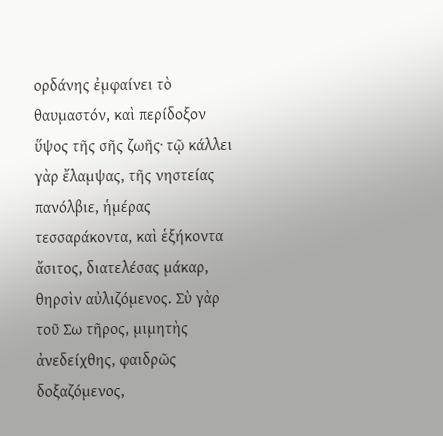ορδάνης ἐμφαίνει τὸ θαυμαστόν, καὶ περίδοξον ὕψος τῆς σῆς ζωῆς· τῷ κάλλει γὰρ ἔλαμψας, τῆς νηστείας πανόλβιε, ἡμέρας τεσσαράκοντα, καὶ ἑξήκοντα ἄσιτος, διατελέσας μάκαρ, θηρσὶν αὐλιζόμενος. Σὺ γὰρ τοῦ Σω τῆρος, μιμητὴς ἀνεδείχθης, φαιδρῶς δοξαζόμενος,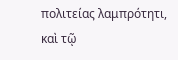πολιτείας λαμπρότητι, καὶ τῷ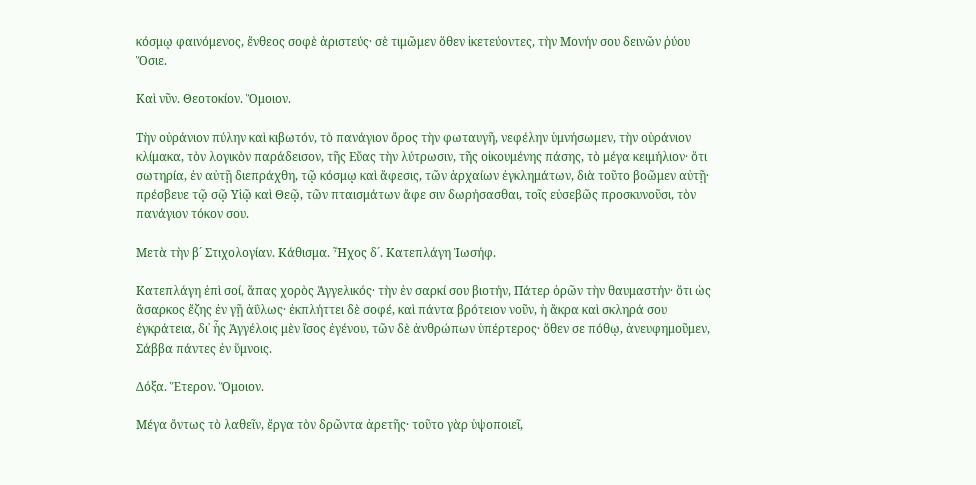κόσμῳ φαινόμενος, ἔνθεος σοφὲ ἀριστεύς· σὲ τιμῶμεν ὅθεν ἱκετεύοντες, τὴν Μονήν σου δεινῶν ῥύου Ὅσιε.

Καὶ νῦν. Θεοτοκίον. Ὅμοιον.

Τὴν οὐράνιον πύλην καὶ κιβωτόν, τὸ πανάγιον ὄρος τὴν φωταυγῆ, νεφέλην ὑμνήσωμεν, τὴν οὐράνιον κλίμακα, τὸν λογικὸν παράδεισον, τῆς Εὔας τὴν λύτρωσιν, τῆς οἰκουμένης πάσης, τὸ μέγα κειμήλιον· ὅτι σωτηρία, ἐν αὐτῇ διεπράχθη, τῷ κόσμῳ καὶ ἄφεσις, τῶν ἀρχαίων ἐγκλημάτων, διὰ τοῦτο βοῶμεν αὐτῇ· πρέσβευε τῷ σῷ Υἱῷ καὶ Θεῷ, τῶν πταισμάτων ἄφε σιν δωρήσασθαι, τοῖς εὐσεβῶς προσκυνοῦσι, τὸν πανάγιον τόκον σου.

Μετὰ τὴν β´ Στιχολογίαν. Κάθισμα. Ἦχος δ´. Κατεπλάγη Ἰωσήφ.

Κατεπλάγη ἐπὶ σοί, ἅπας χορὸς Ἀγγελικός· τὴν ἐν σαρκί σου βιοτήν, Πάτερ ὁρῶν τὴν θαυμαστήν· ὅτι ὡς ἄσαρκος ἔζης ἐν γῇ ἀΰλως· ἐκπλήττει δὲ σοφέ, καὶ πάντα βρότειον νοῦν, ἡ ἄκρα καὶ σκληρά σου ἐγκράτεια, δι᾿ ἧς Ἀγγέλοις μὲν ἴσος ἐγένου, τῶν δὲ ἀνθρώπων ὑπέρτερος· ὅθεν σε πόθῳ, ἀνευφημοῦμεν, Σάββα πάντες ἐν ὕμνοις.

Δόξα. Ἕτερον. Ὅμοιον.

Μέγα ὄντως τὸ λαθεῖν, ἔργα τὸν δρῶντα ἀρετῆς· τοῦτο γὰρ ὑψοποιεῖ,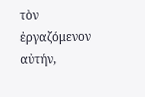τὸν ἐργαζόμενον αὐτήν,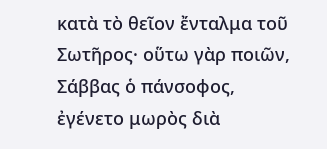κατὰ τὸ θεῖον ἔνταλμα τοῦ Σωτῆρος· οὕτω γὰρ ποιῶν, Σάββας ὁ πάνσοφος, ἐγένετο μωρὸς διὰ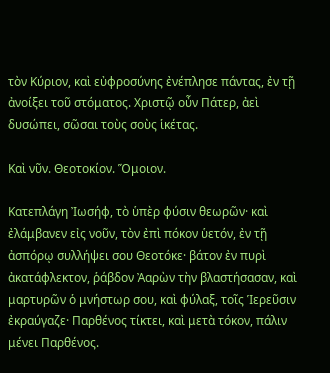τὸν Κύριον, καὶ εὐφροσύνης ἐνέπλησε πάντας, ἐν τῇ ἀνοίξει τοῦ στόματος. Χριστῷ οὖν Πάτερ, ἀεὶ δυσώπει, σῶσαι τοὺς σοὺς ἱκέτας.

Καὶ νῦν. Θεοτοκίον. Ὅμοιον.

Κατεπλάγη Ἰωσήφ, τὸ ὑπὲρ φύσιν θεωρῶν· καὶ ἐλάμβανεν εἰς νοῦν, τὸν ἐπὶ πόκον ὑετόν, ἐν τῇ ἀσπόρῳ συλλήψει σου Θεοτόκε· βάτον ἐν πυρὶ ἀκατάφλεκτον, ῥάβδον Ἀαρὼν τὴν βλαστήσασαν, καὶ μαρτυρῶν ὁ μνήστωρ σου, καὶ φύλαξ, τοῖς Ἱερεῦσιν ἐκραύγαζε· Παρθένος τίκτει, καὶ μετὰ τόκον, πάλιν μένει Παρθένος.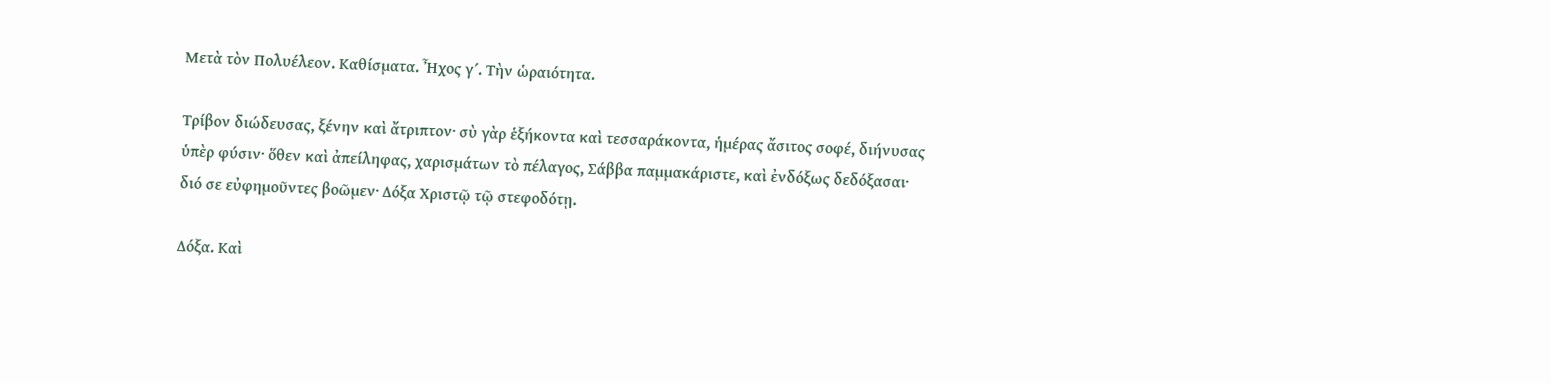Μετὰ τὸν Πολυέλεον. Καθίσματα. Ἦχος γ´. Τὴν ὡραιότητα.

Τρίβον διώδευσας, ξένην καὶ ἄτριπτον· σὺ γὰρ ἑξήκοντα καὶ τεσσαράκοντα, ἡμέρας ἄσιτος σοφέ, διήνυσας ὑπὲρ φύσιν· ὅθεν καὶ ἀπείληφας, χαρισμάτων τὸ πέλαγος, Σάββα παμμακάριστε, καὶ ἐνδόξως δεδόξασαι· διό σε εὐφημοῦντες βοῶμεν· Δόξα Χριστῷ τῷ στεφοδότῃ.

Δόξα. Καὶ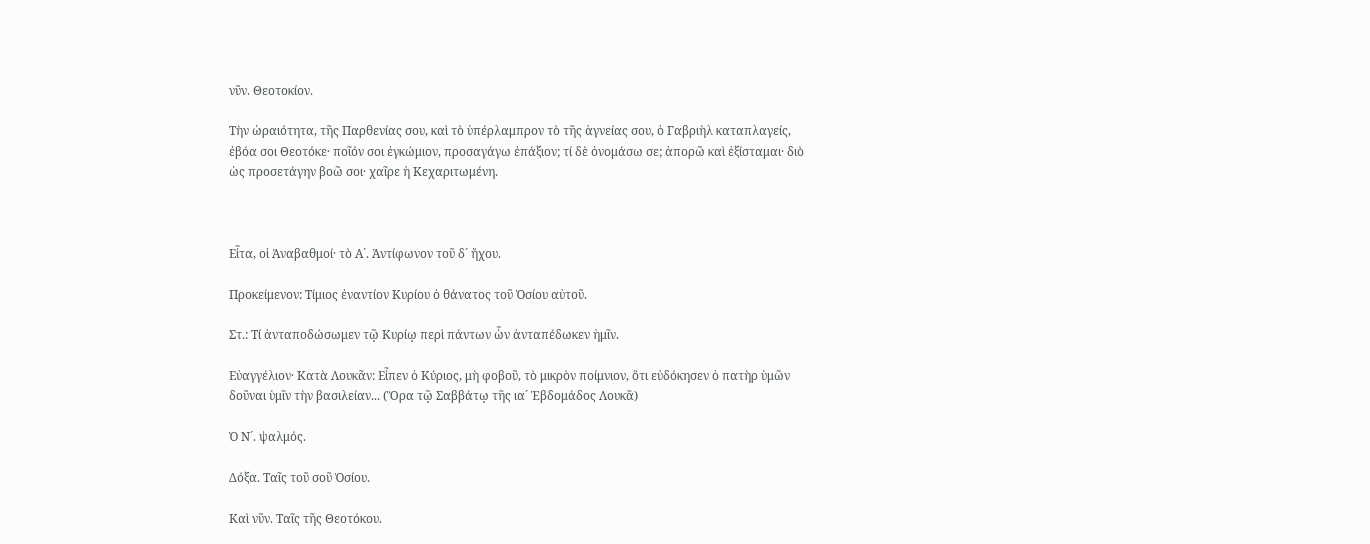νῦν. Θεοτοκίον.

Τὴν ὡραιότητα, τῆς Παρθενίας σου, καὶ τὸ ὑπέρλαμπρον τὸ τῆς ἁγνείας σου, ὁ Γαβριὴλ καταπλαγείς, ἐβόα σοι Θεοτόκε· ποῖόν σοι ἐγκώμιον, προσαγάγω ἐπάξιον; τί δὲ ὀνομάσω σε; ἀπορῶ καὶ ἐξίσταμαι· διὸ ὡς προσετάγην βοῶ σοι· χαῖρε ἡ Κεχαριτωμένη.



Εἶτα, οἱ Ἀναβαθμοί· τὸ Α´. Ἀντίφωνον τοῦ δ´ ἤχου.

Προκείμενον: Τίμιος ἐναντίον Κυρίου ὁ θάνατος τοῦ Ὁσίου αὐτοῦ.

Στ.: Τί ἀνταποδώσωμεν τῷ Κυρίῳ περὶ πάντων ὧν ἀνταπέδωκεν ἡμῖν.

Εὐαγγέλιον· Κατὰ Λουκᾶν: Εἶπεν ὁ Κύριος, μὴ φοβοῦ, τὸ μικρὸν ποίμνιον, ὅτι εὐδόκησεν ὁ πατὴρ ὑμῶν δοῦναι ὑμῖν τὴν βασιλείαν... (Ὅρα τῷ Σαββάτῳ τῆς ια´ Ἑβδομάδος Λουκᾶ)

Ὁ Ν´. ψαλμός.

Δόξα. Ταῖς τοῦ σοῦ Ὁσίου.

Καὶ νῦν. Ταῖς τῆς Θεοτόκου.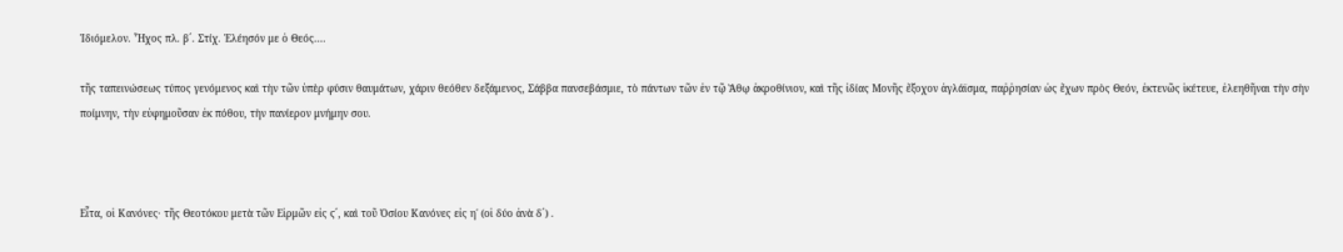Ἰδιόμελον. Ἦχος πλ. β´. Στίχ. Ἐλέησόν με ὁ Θεός....

τῆς ταπεινώσεως τύπος γενόμενος καὶ τὴν τῶν ὑπὲρ φύσιν θαυμάτων, χάριν θεόθεν δεξάμενος, Σάββα πανσεβάσμιε, τὸ πάντων τῶν ἐν τῷ Ἄθῳ ἀκροθίνιον, καὶ τῆς ἰδίας Μονῆς ἔξοχον ἀγλάϊσμα, παῤῥησίαν ὡς ἔχων πρὸς Θεόν, ἐκτενῶς ἱκέτευε, ἐλεηθῆναι τὴν σὴν ποίμνην, τὴν εὐφημοῦσαν ἐκ πόθου, τὴν πανίερον μνήμην σου.



Εἶτα, οἱ Κανόνες· τῆς Θεοτόκου μετὰ τῶν Εἱρμῶν εἰς ϛ´, καὶ τοῦ Ὁσίου Κανόνες εἰς η΄ (οἱ δύο ἀνὰ δ´) .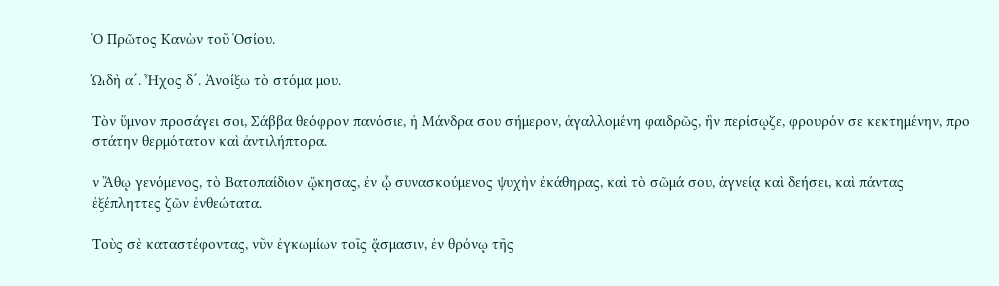Ὁ Πρῶτος Κανὼν τοῦ Ὁσίου.

ᾨδὴ α´. Ἦχος δ´. Ἀνοίξω τὸ στόμα μου.

Τὸν ὕμνον προσάγει σοι, Σάββα θεόφρον πανόσιε, ἡ Μάνδρα σου σήμερον, ἀγαλλομένη φαιδρῶς, ἣν περίσῳζε, φρουρόν σε κεκτημένην, προ στάτην θερμότατον καὶ ἀντιλήπτορα.

ν Ἄθῳ γενόμενος, τὸ Βατοπαίδιον ᾤκησας, ἐν ᾧ συνασκούμενος ψυχὴν ἐκάθηρας, καὶ τὸ σῶμά σου, ἁγνείᾳ καὶ δεήσει, καὶ πάντας ἐξέπληττες ζῶν ἐνθεώτατα.

Τοὺς σὲ καταστέφοντας, νῦν ἐγκωμίων τοῖς ᾄσμασιν, ἐν θρόνῳ τῆς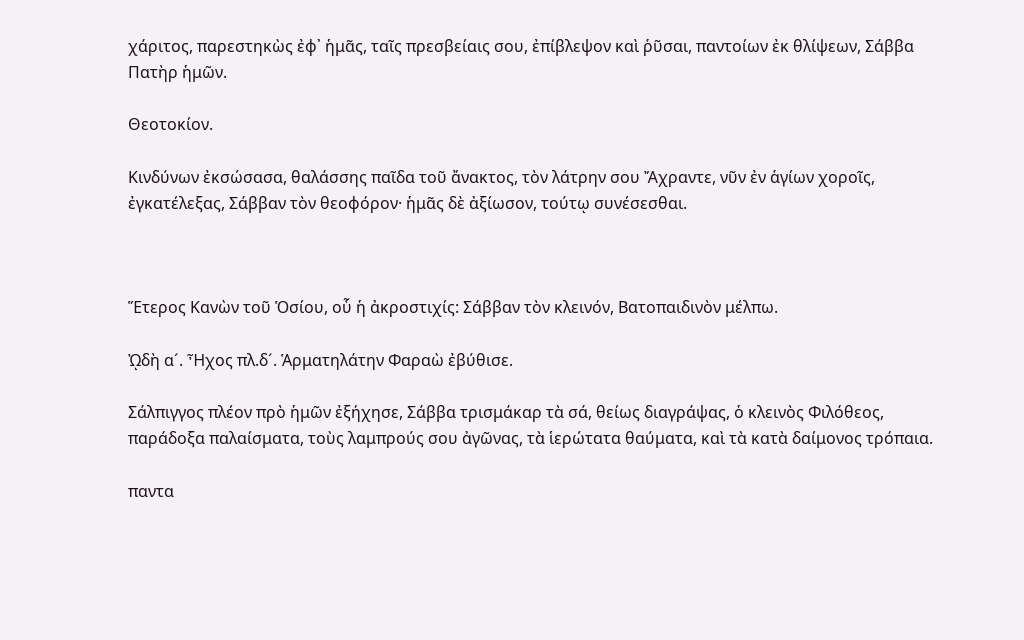χάριτος, παρεστηκὼς ἐφ᾿ ἡμᾶς, ταῖς πρεσβείαις σου, ἐπίβλεψον καὶ ῥῦσαι, παντοίων ἐκ θλίψεων, Σάββα Πατὴρ ἡμῶν.

Θεοτοκίον.

Κινδύνων ἐκσώσασα, θαλάσσης παῖδα τοῦ ἄνακτος, τὸν λάτρην σου Ἄχραντε, νῦν ἐν ἁγίων χοροῖς, ἐγκατέλεξας, Σάββαν τὸν θεοφόρον· ἡμᾶς δὲ ἀξίωσον, τούτῳ συνέσεσθαι.



Ἕτερος Κανὼν τοῦ Ὁσίου, οὗ ἡ ἀκροστιχίς: Σάββαν τὸν κλεινόν, Βατοπαιδινὸν μέλπω.

ᾨδὴ α´. Ἦχος πλ.δ´. Ἁρματηλάτην Φαραὼ ἐβύθισε.

Σάλπιγγος πλέον πρὸ ἡμῶν ἐξήχησε, Σάββα τρισμάκαρ τὰ σά, θείως διαγράψας, ὁ κλεινὸς Φιλόθεος, παράδοξα παλαίσματα, τοὺς λαμπρούς σου ἀγῶνας, τὰ ἱερώτατα θαύματα, καὶ τὰ κατὰ δαίμονος τρόπαια.

παντα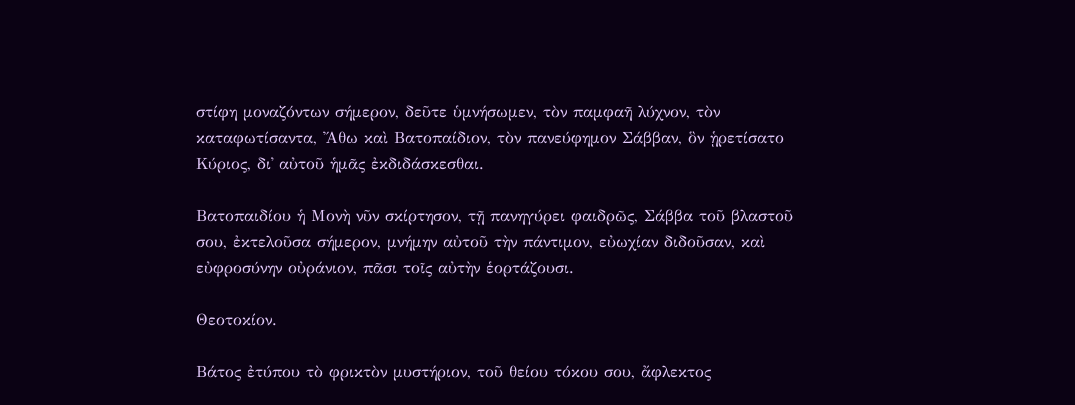στίφη μοναζόντων σήμερον, δεῦτε ὑμνήσωμεν, τὸν παμφαῆ λύχνον, τὸν καταφωτίσαντα, Ἄθω καὶ Βατοπαίδιον, τὸν πανεύφημον Σάββαν, ὃν ᾑρετίσατο Κύριος, δι᾿ αὐτοῦ ἡμᾶς ἐκδιδάσκεσθαι.

Βατοπαιδίου ἡ Μονὴ νῦν σκίρτησον, τῇ πανηγύρει φαιδρῶς, Σάββα τοῦ βλαστοῦ σου, ἐκτελοῦσα σήμερον, μνήμην αὐτοῦ τὴν πάντιμον, εὐωχίαν διδοῦσαν, καὶ εὐφροσύνην οὐράνιον, πᾶσι τοῖς αὐτὴν ἑορτάζουσι.

Θεοτοκίον.

Βάτος ἐτύπου τὸ φρικτὸν μυστήριον, τοῦ θείου τόκου σου, ἄφλεκτος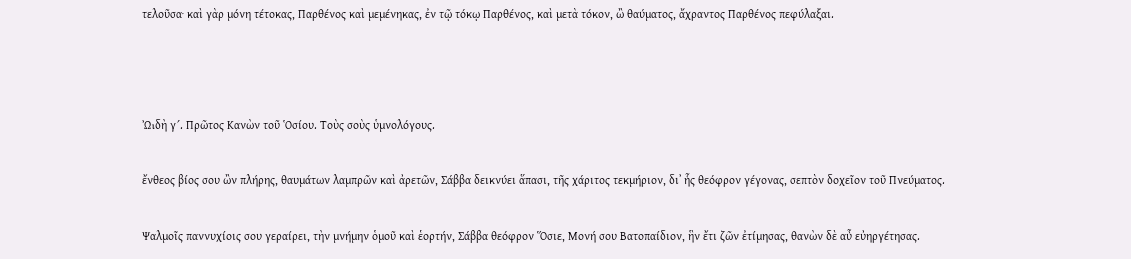τελοῦσα· καὶ γὰρ μόνη τέτοκας, Παρθένος καὶ μεμένηκας, ἐν τῷ τόκῳ Παρθένος, καὶ μετὰ τόκον, ὢ θαύματος, ἄχραντος Παρθένος πεφύλαξαι.



ᾨδὴ γ´. Πρῶτος Κανὼν τοῦ Ὁσίου. Τοὺς σοὺς ὑμνολόγους.

ἔνθεος βίος σου ὢν πλήρης, θαυμάτων λαμπρῶν καὶ ἀρετῶν, Σάββα δεικνύει ἅπασι, τῆς χάριτος τεκμήριον, δι᾿ ἧς θεόφρον γέγονας, σεπτὸν δοχεῖον τοῦ Πνεύματος.

Ψαλμοῖς παννυχίοις σου γεραίρει, τὴν μνήμην ὁμοῦ καὶ ἑορτήν, Σάββα θεόφρον Ὅσιε, Μονή σου Βατοπαίδιον, ἣν ἔτι ζῶν ἐτίμησας, θανὼν δὲ αὖ εὐηργέτησας.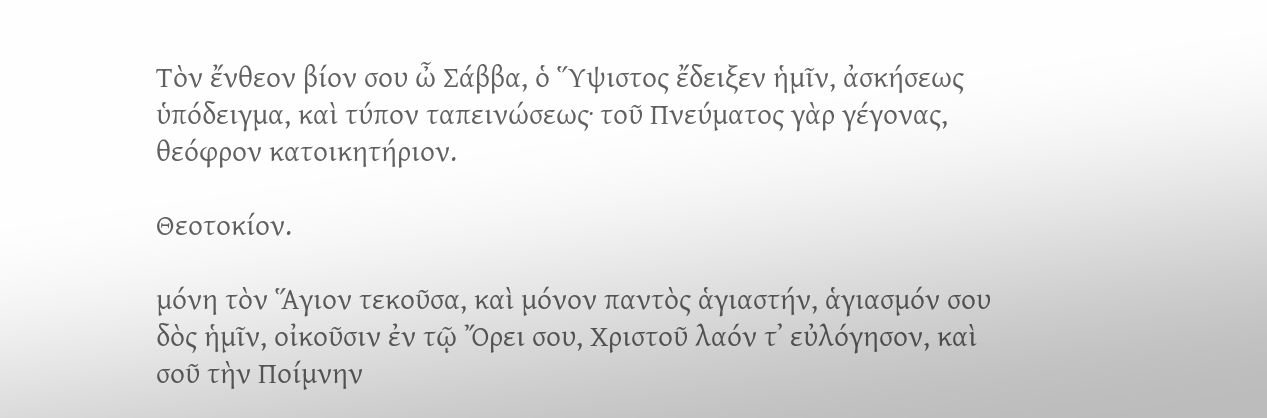Τὸν ἔνθεον βίον σου ὦ Σάββα, ὁ Ὕψιστος ἔδειξεν ἡμῖν, ἀσκήσεως ὑπόδειγμα, καὶ τύπον ταπεινώσεως· τοῦ Πνεύματος γὰρ γέγονας, θεόφρον κατοικητήριον.

Θεοτοκίον.

μόνη τὸν Ἅγιον τεκοῦσα, καὶ μόνον παντὸς ἁγιαστήν, ἁγιασμόν σου δὸς ἡμῖν, οἰκοῦσιν ἐν τῷ Ὄρει σου, Χριστοῦ λαόν τ᾿ εὐλόγησον, καὶ σοῦ τὴν Ποίμνην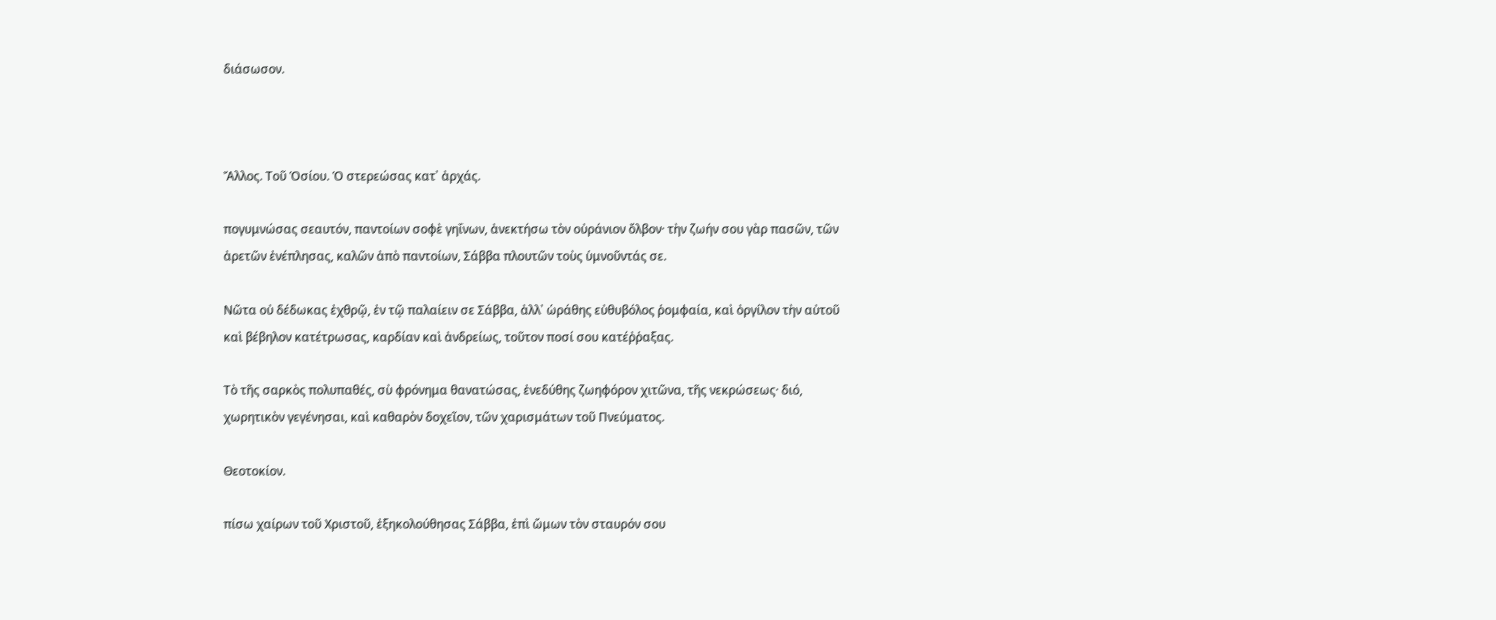διάσωσον.



Ἄλλος. Τοῦ Ὁσίου. Ὁ στερεώσας κατ᾿ ἀρχάς.

πογυμνώσας σεαυτόν, παντοίων σοφὲ γηΐνων, ἀνεκτήσω τὸν οὐράνιον ὄλβον· τὴν ζωήν σου γὰρ πασῶν, τῶν ἀρετῶν ἐνέπλησας, καλῶν ἀπὸ παντοίων, Σάββα πλουτῶν τοὺς ὑμνοῦντάς σε.

Νῶτα οὐ δέδωκας ἐχθρῷ, ἐν τῷ παλαίειν σε Σάββα, ἀλλ᾿ ὡράθης εὐθυβόλος ῥομφαία, καὶ ὀργίλον τὴν αὐτοῦ καὶ βέβηλον κατέτρωσας, καρδίαν καὶ ἀνδρείως, τοῦτον ποσί σου κατέῤῥαξας.

Τὸ τῆς σαρκὸς πολυπαθές, σὺ φρόνημα θανατώσας, ἐνεδύθης ζωηφόρον χιτῶνα, τῆς νεκρώσεως· διό, χωρητικὸν γεγένησαι, καὶ καθαρὸν δοχεῖον, τῶν χαρισμάτων τοῦ Πνεύματος.

Θεοτοκίον.

πίσω χαίρων τοῦ Χριστοῦ, ἐξηκολούθησας Σάββα, ἐπὶ ὤμων τὸν σταυρόν σου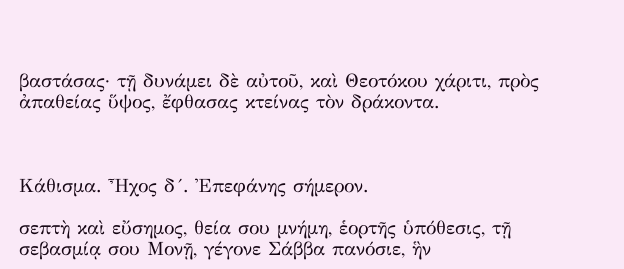βαστάσας· τῇ δυνάμει δὲ αὐτοῦ, καὶ Θεοτόκου χάριτι, πρὸς ἀπαθείας ὕψος, ἔφθασας κτείνας τὸν δράκοντα.



Κάθισμα. Ἦχος δ´. Ἐπεφάνης σήμερον.

σεπτὴ καὶ εὔσημος, θεία σου μνήμη, ἑορτῆς ὑπόθεσις, τῇ σεβασμίᾳ σου Μονῇ, γέγονε Σάββα πανόσιε, ἣν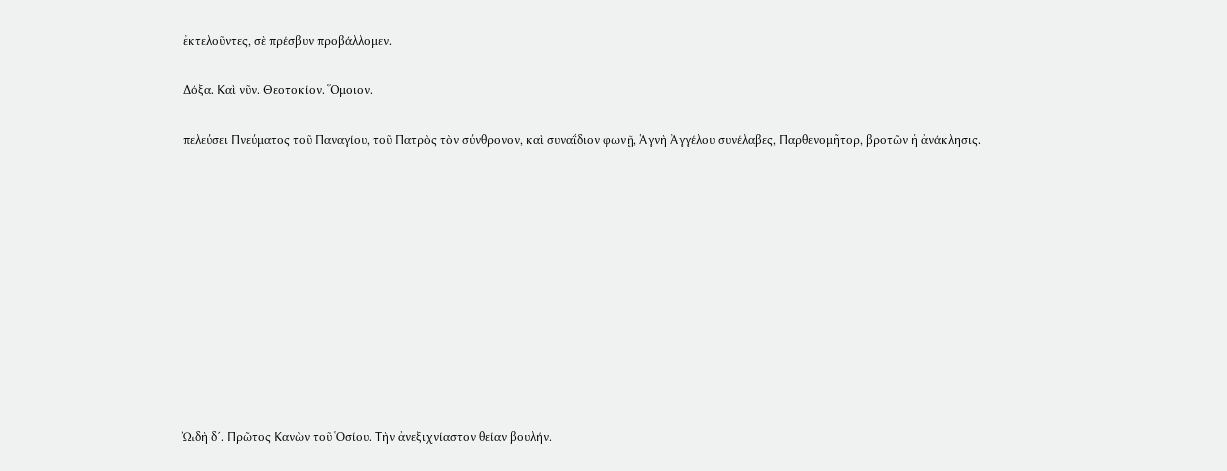ἐκτελοῦντες, σὲ πρέσβυν προβάλλομεν.

Δόξα. Καὶ νῦν. Θεοτοκίον. Ὅμοιον.

πελεύσει Πνεύματος τοῦ Παναγίου, τοῦ Πατρὸς τὸν σύνθρονον, καὶ συναΐδιον φωνῇ, Ἁγνὴ Ἀγγέλου συνέλαβες, Παρθενομῆτορ, βροτῶν ἡ ἀνάκλησις.











ᾨδὴ δ´. Πρῶτος Κανὼν τοῦ Ὁσίου. Τὴν ἀνεξιχνίαστον θείαν βουλήν.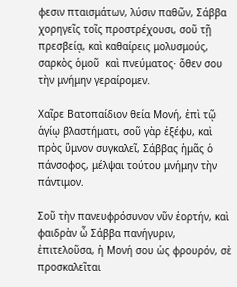φεσιν πταισμάτων, λύσιν παθῶν, Σάββα χορηγεῖς τοῖς προστρέχουσι, σοῦ τῇ πρεσβείᾳ, καὶ καθαίρεις μολυσμούς, σαρκὸς ὁμοῦ  καὶ πνεύματος· ὅθεν σου τὴν μνήμην γεραίρομεν.

Χαῖρε Βατοπαίδιον θεία Μονή, ἐπὶ τῷ ἁγίῳ βλαστήματι, σοῦ γὰρ ἐξέφυ, καὶ πρὸς ὕμνον συγκαλεῖ, Σάββας ἡμᾶς ὁ πάνσοφος, μέλψαι τούτου μνήμην τὴν πάντιμον.

Σοῦ τὴν πανευφρόσυνον νῦν ἑορτήν, καὶ φαιδρὰν ὦ Σάββα πανήγυριν, ἐπιτελοῦσα, ἡ Μονή σου ὡς φρουρόν, σὲ προσκαλεῖται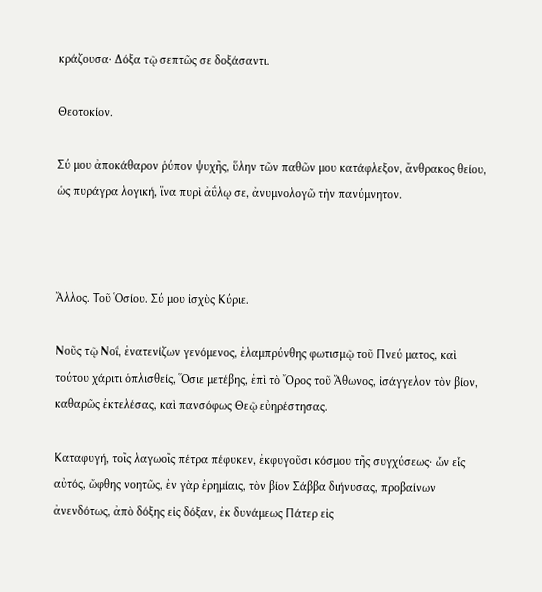κράζουσα· Δόξα τῷ σεπτῶς σε δοξάσαντι.

Θεοτοκίον.

Σύ μου ἀποκάθαρον ῥύπον ψυχῆς, ὕλην τῶν παθῶν μου κατάφλεξον, ἄνθρακος θείου, ὡς πυράγρα λογική, ἵνα πυρὶ ἀΰλῳ σε, ἀνυμνολογῶ τὴν πανύμνητον.



Ἄλλος. Τοῦ Ὁσίου. Σύ μου ἰσχὺς Κύριε.

Νοῦς τῷ Νοΐ, ἐνατενίζων γενόμενος, ἐλαμπρύνθης φωτισμῷ τοῦ Πνεύ ματος, καὶ τούτου χάριτι ὁπλισθείς, Ὅσιε μετέβης, ἐπὶ τὸ Ὄρος τοῦ Ἄθωνος, ἰσάγγελον τὸν βίον, καθαρῶς ἐκτελέσας, καὶ πανσόφως Θεῷ εὐηρέστησας.

Καταφυγή, τοῖς λαγωοῖς πέτρα πέφυκεν, ἐκφυγοῦσι κόσμου τῆς συγχύσεως· ὧν εἷς αὐτός, ὤφθης νοητῶς, ἐν γὰρ ἐρημίαις, τὸν βίον Σάββα διήνυσας, προβαίνων ἀνενδότως, ἀπὸ δόξης εἰς δόξαν, ἐκ δυνάμεως Πάτερ εἰς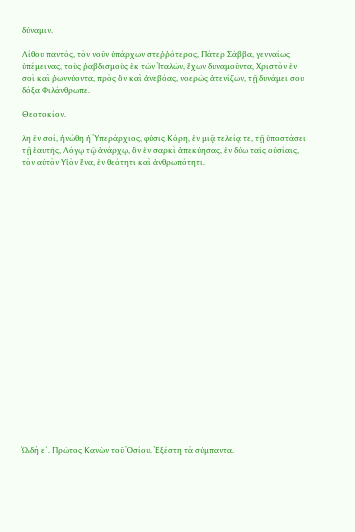δύναμιν.

Λίθου παντός, τὸν νοῦν ὑπάρχων στεῤῥότερος, Πάτερ Σάββα, γενναίως ὑπέμεινας, τοὺς ῥαβδισμοὺς ἐκ τῶν Ἰταλῶν, ἔχων δυναμοῦντα, Χριστὸν ἐν σοὶ καὶ ῥωννύοντα, πρὸς ὃν καὶ ἀνεβόας, νοερῶς ἀτενίζων, τῇ δυνάμει σου δόξα Φιλάνθρωπε.

Θεοτοκίον.

λη ἐν σοί, ἡνώθη ἡ Ὑπεράρχιος, φύσις Κόρη, ἐν μιᾷ τελείᾳ τε, τῇ ὑποστάσει τῇ ἑαυτῆς, Λόγῳ τῷ ἀνάρχῳ, ὃν ἐν σαρκὶ ἀπεκύησας, ἐν δύω ταῖς οὐσίαις, τὸν αὐτὸν Υἱὸν ἕνα, ἐν θεότητι καὶ ἀνθρωπότητι.























ᾨδὴ ε´. Πρῶτος Κανὼν τοῦ Ὁσίου. Ἐξέστη τὰ σύμπαντα.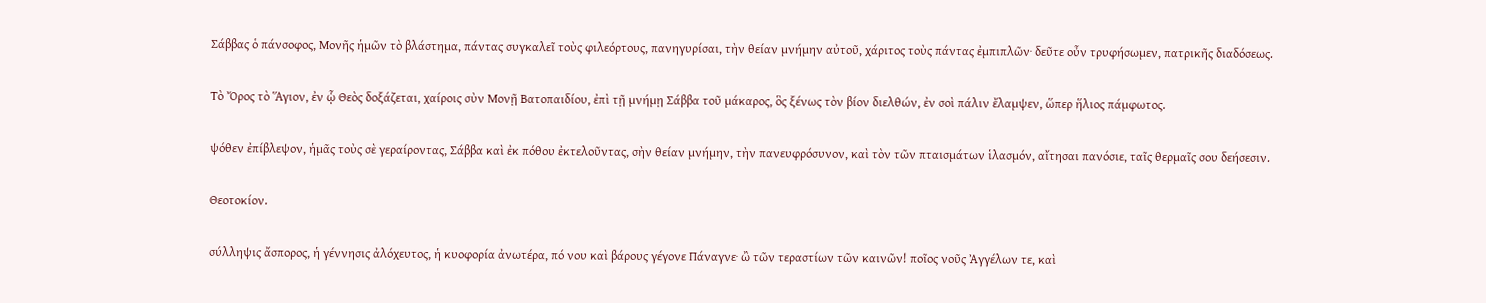Σάββας ὁ πάνσοφος, Μονῆς ἡμῶν τὸ βλάστημα, πάντας συγκαλεῖ τοὺς φιλεόρτους, πανηγυρίσαι, τὴν θείαν μνήμην αὐτοῦ, χάριτος τοὺς πάντας ἐμπιπλῶν· δεῦτε οὖν τρυφήσωμεν, πατρικῆς διαδόσεως.

Τὸ Ὄρος τὸ Ἅγιον, ἐν ᾧ Θεὸς δοξάζεται, χαίροις σὺν Μονῇ Βατοπαιδίου, ἐπὶ τῇ μνήμῃ Σάββα τοῦ μάκαρος, ὃς ξένως τὸν βίον διελθών, ἐν σοὶ πάλιν ἔλαμψεν, ὥπερ ἥλιος πάμφωτος.

ψόθεν ἐπίβλεψον, ἡμᾶς τοὺς σὲ γεραίροντας, Σάββα καὶ ἐκ πόθου ἐκτελοῦντας, σὴν θείαν μνήμην, τὴν πανευφρόσυνον, καὶ τὸν τῶν πταισμάτων ἱλασμόν, αἴτησαι πανόσιε, ταῖς θερμαῖς σου δεήσεσιν.

Θεοτοκίον.

σύλληψις ἄσπορος, ἡ γέννησις ἀλόχευτος, ἡ κυοφορία ἀνωτέρα, πό νου καὶ βάρους γέγονε Πάναγνε· ὢ τῶν τεραστίων τῶν καινῶν! ποῖος νοῦς Ἀγγέλων τε, καὶ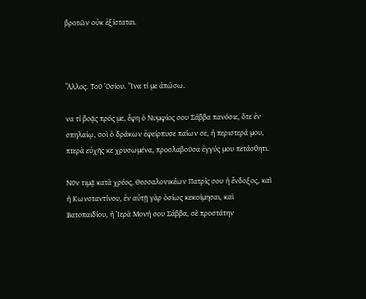βροτῶν οὐκ ἐξίσταται.



Ἄλλος. Τοῦ Ὁσίου. Ἵνα τί με ἀπώσω.

να τί βοᾷς πρός με, ἔφη ὁ Νυμφίος σου Σάββα πανόσιε, ὅτε ἐν σπηλαίῳ, σοὶ ὁ δράκων ἐφείρπυσε παίων σε, ἡ περιστερά μου, πτερὰ εὐχῆς κε χρυσωμένα, προσλαβοῦσα ἐγγύς μου πετάσθητι.

Νῦν τιμᾷ κατὰ χρέος, Θεσσαλονικέων Πατρίς σου ἡ ἔνδοξος, καὶ ἡ Κωνσταντίνου, ἐν αὐτῇ γὰρ ὁσίως κεκοίμησαι, καὶ Βατοπαιδίου, ἡ Ἱερὰ Μονή σου Σάββα, σὲ προστάτην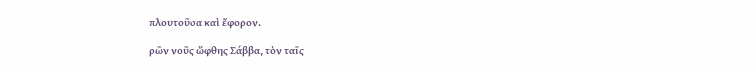πλουτοῦσα καὶ ἔφορον.

ρῶν νοῦς ὤφθης Σάββα, τὸν ταῖς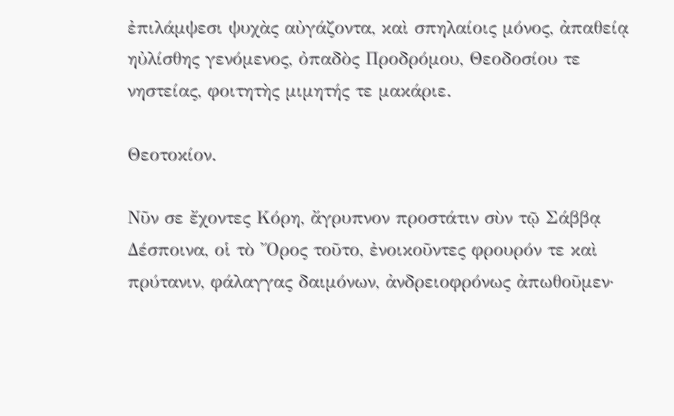ἐπιλάμψεσι ψυχὰς αὐγάζοντα, καὶ σπηλαίοις μόνος, ἀπαθείᾳ ηὐλίσθης γενόμενος, ὀπαδὸς Προδρόμου, Θεοδοσίου τε νηστείας, φοιτητὴς μιμητής τε μακάριε.

Θεοτοκίον.

Νῦν σε ἔχοντες Κόρη, ἄγρυπνον προστάτιν σὺν τῷ Σάββᾳ Δέσποινα, οἱ τὸ Ὄρος τοῦτο, ἐνοικοῦντες φρουρόν τε καὶ πρύτανιν, φάλαγγας δαιμόνων, ἀνδρειοφρόνως ἀπωθοῦμεν·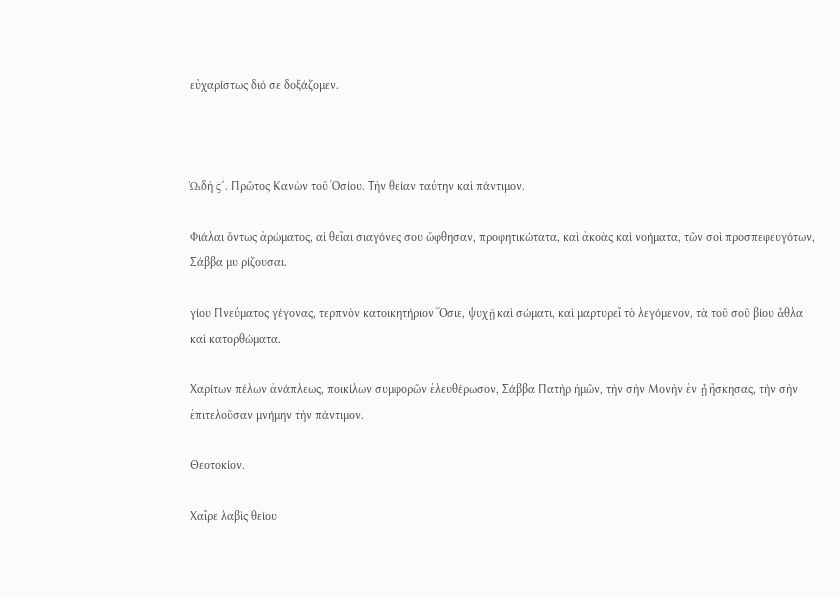εὐχαρίστως διό σε δοξάζομεν.



ᾨδὴ ϛ´. Πρῶτος Κανὼν τοῦ Ὁσίου. Τὴν θείαν ταύτην καὶ πάντιμον.

Φιάλαι ὄντως ἀρώματος, αἱ θεῖαι σιαγόνες σου ὤφθησαν, προφητικώτατα, καὶ ἀκοὰς καὶ νοήματα, τῶν σοὶ προσπεφευγότων, Σάββα μυ ρίζουσαι.

γίου Πνεύματος γέγονας, τερπνὸν κατοικητήριον Ὅσιε, ψυχῇ καὶ σώματι, καὶ μαρτυρεῖ τὸ λεγόμενον, τὰ τοῦ σοῦ βίου ἆθλα καὶ κατορθώματα.

Χαρίτων πέλων ἀνάπλεως, ποικίλων συμφορῶν ἐλευθέρωσον, Σάββα Πατὴρ ἡμῶν, τὴν σὴν Μονὴν ἐν ᾗ ἤσκησας, τὴν σὴν ἐπιτελοῦσαν μνήμην τὴν πάντιμον.

Θεοτοκίον.

Χαῖρε λαβὶς θείου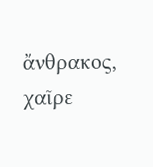ἄνθρακος, χαῖρε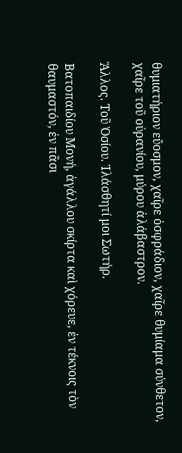θυμιατήριον εὔοσμον, χαῖρε ὀσφράδιον, χαῖρε θυμίαμα σύνθετον, χαῖρε τοῦ οὐρανίου, μύρου ἀλάβαστρον.

Ἄλλος. Τοῦ Ὁσίου. Ἱλάσθητί μοι Σωτήρ.

Βατοπαιδίου Μονή, ἀγάλλου σκίρτα καὶ χόρευε, ἐν τέκνοις τὸν θαυμαστόν, ἐν πᾶσι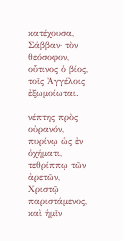κατέχουσα, Σάββαν· τὸν θεόσοφον, οὗτινος ὁ βίος, τοῖς Ἀγγέλοις ἐξωμοίωται.

νέπτης πρὸς οὐρανόν, πυρίνῳ ὡς ἐν ὀχήματι, τεθρίππῳ τῶν ἀρετῶν, Χριστῷ παριστάμενος, καὶ ἡμῖν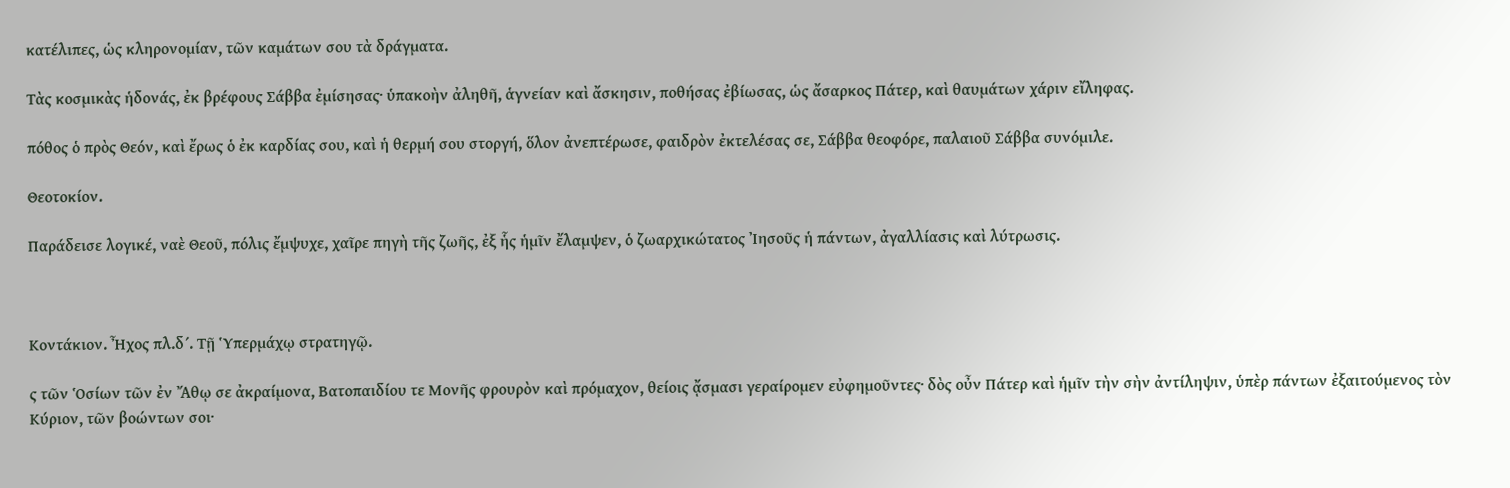κατέλιπες, ὡς κληρονομίαν, τῶν καμάτων σου τὰ δράγματα.

Τὰς κοσμικὰς ἡδονάς, ἐκ βρέφους Σάββα ἐμίσησας· ὑπακοὴν ἀληθῆ, ἁγνείαν καὶ ἄσκησιν, ποθήσας ἐβίωσας, ὡς ἄσαρκος Πάτερ, καὶ θαυμάτων χάριν εἴληφας.

πόθος ὁ πρὸς Θεόν, καὶ ἔρως ὁ ἐκ καρδίας σου, καὶ ἡ θερμή σου στοργή, ὅλον ἀνεπτέρωσε, φαιδρὸν ἐκτελέσας σε, Σάββα θεοφόρε, παλαιοῦ Σάββα συνόμιλε.

Θεοτοκίον.

Παράδεισε λογικέ, ναὲ Θεοῦ, πόλις ἔμψυχε, χαῖρε πηγὴ τῆς ζωῆς, ἐξ ἧς ἡμῖν ἔλαμψεν, ὁ ζωαρχικώτατος Ἰησοῦς ἡ πάντων, ἀγαλλίασις καὶ λύτρωσις.



Κοντάκιον. Ἦχος πλ.δ´. Τῇ Ὑπερμάχῳ στρατηγῷ.

ς τῶν Ὁσίων τῶν ἐν Ἄθῳ σε ἀκραίμονα, Βατοπαιδίου τε Μονῆς φρουρὸν καὶ πρόμαχον, θείοις ᾄσμασι γεραίρομεν εὐφημοῦντες· δὸς οὖν Πάτερ καὶ ἡμῖν τὴν σὴν ἀντίληψιν, ὑπὲρ πάντων ἐξαιτούμενος τὸν Κύριον, τῶν βοώντων σοι·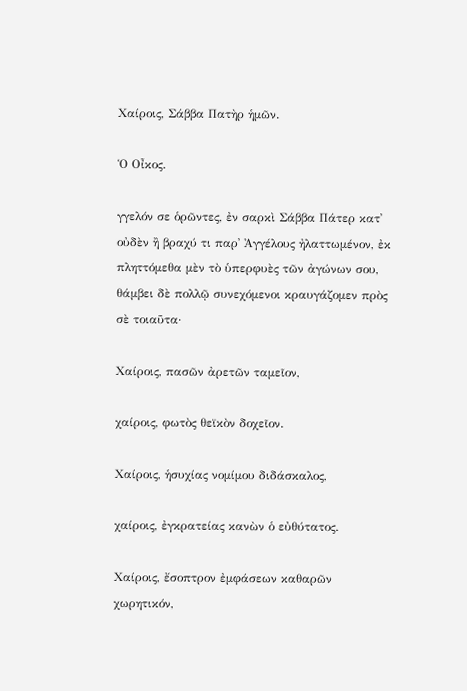Χαίροις, Σάββα Πατὴρ ἡμῶν.

Ὁ Οἶκος.

γγελόν σε ὁρῶντες, ἐν σαρκὶ Σάββα Πάτερ κατ᾿ οὐδὲν ἢ βραχύ τι παρ᾿ Ἀγγέλους ἠλαττωμένον, ἐκ πληττόμεθα μὲν τὸ ὑπερφυὲς τῶν ἀγώνων σου, θάμβει δὲ πολλῷ συνεχόμενοι κραυγάζομεν πρὸς σὲ τοιαῦτα·

Χαίροις, πασῶν ἀρετῶν ταμεῖον,

χαίροις, φωτὸς θεϊκὸν δοχεῖον.

Χαίροις, ἡσυχίας νομίμου διδάσκαλος,

χαίροις, ἐγκρατείας κανὼν ὁ εὐθύτατος.

Χαίροις, ἔσοπτρον ἐμφάσεων καθαρῶν χωρητικόν,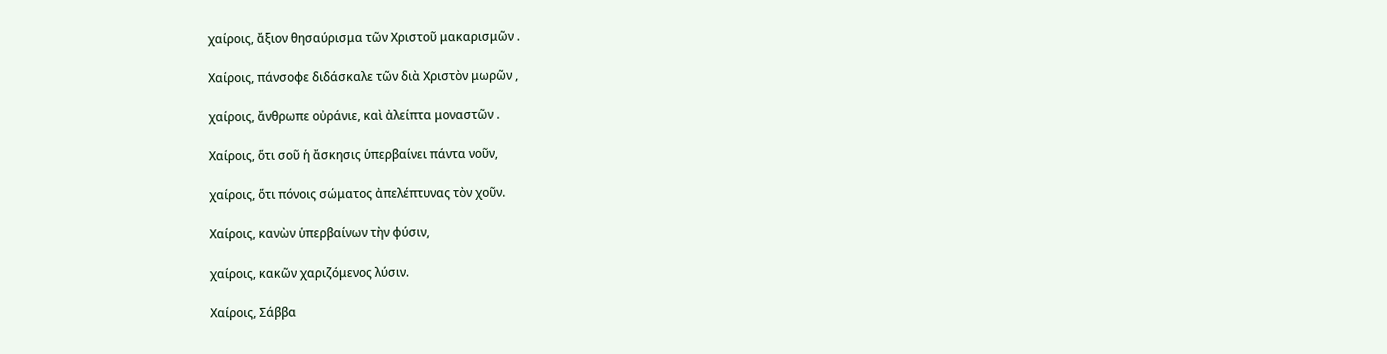χαίροις, ἄξιον θησαύρισμα τῶν Χριστοῦ μακαρισμῶν .

Χαίροις, πάνσοφε διδάσκαλε τῶν διὰ Χριστὸν μωρῶν ,

χαίροις, ἄνθρωπε οὐράνιε, καὶ ἀλείπτα μοναστῶν .

Χαίροις, ὅτι σοῦ ἡ ἄσκησις ὑπερβαίνει πάντα νοῦν,

χαίροις, ὅτι πόνοις σώματος ἀπελέπτυνας τὸν χοῦν.

Χαίροις, κανὼν ὑπερβαίνων τὴν φύσιν,

χαίροις, κακῶν χαριζόμενος λύσιν.

Χαίροις, Σάββα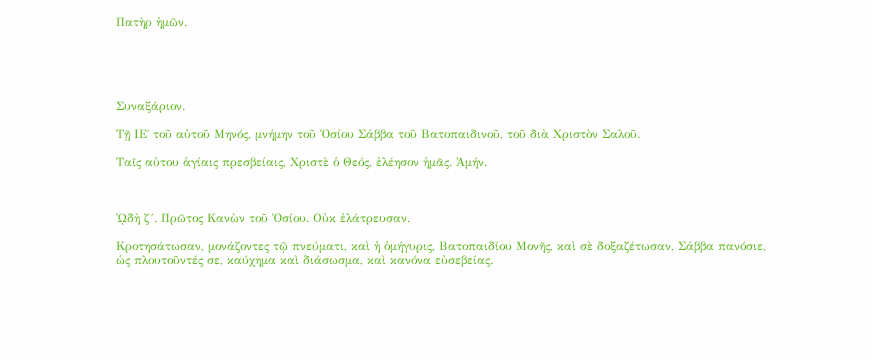Πατὴρ ἡμῶν.





Συναξάριον.

Τῇ ΙΕ΄ τοῦ αὐτοῦ Μηνός, μνήμην τοῦ Ὁσίου Σάββα τοῦ Βατοπαιδινοῦ, τοῦ διὰ Χριστὸν Σαλοῦ.

Ταῖς αὐτου ἁγίαις πρεσβείαις, Χριστὲ ὁ Θεός, ἐλέησον ἡμᾶς. Ἀμήν.



ᾨδὴ ζ´. Πρῶτος Κανὼν τοῦ Ὁσίου. Οὐκ ἐλάτρευσαν.

Κροτησάτωσαν, μονάζοντες τῷ πνεύματι, καὶ ἡ ὁμήγυρις, Βατοπαιδίου Μονῆς, καὶ σὲ δοξαζέτωσαν, Σάββα πανόσιε, ὡς πλουτοῦντές σε, καύχημα καὶ διάσωσμα, καὶ κανόνα εὐσεβείας.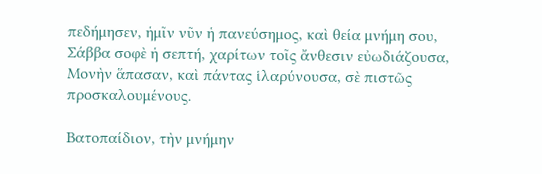πεδήμησεν, ἡμῖν νῦν ἡ πανεύσημος, καὶ θεία μνήμη σου, Σάββα σοφὲ ἡ σεπτή, χαρίτων τοῖς ἄνθεσιν εὐωδιάζουσα, Μονὴν ἅπασαν, καὶ πάντας ἱλαρύνουσα, σὲ πιστῶς προσκαλουμένους.

Βατοπαίδιον, τὴν μνήμην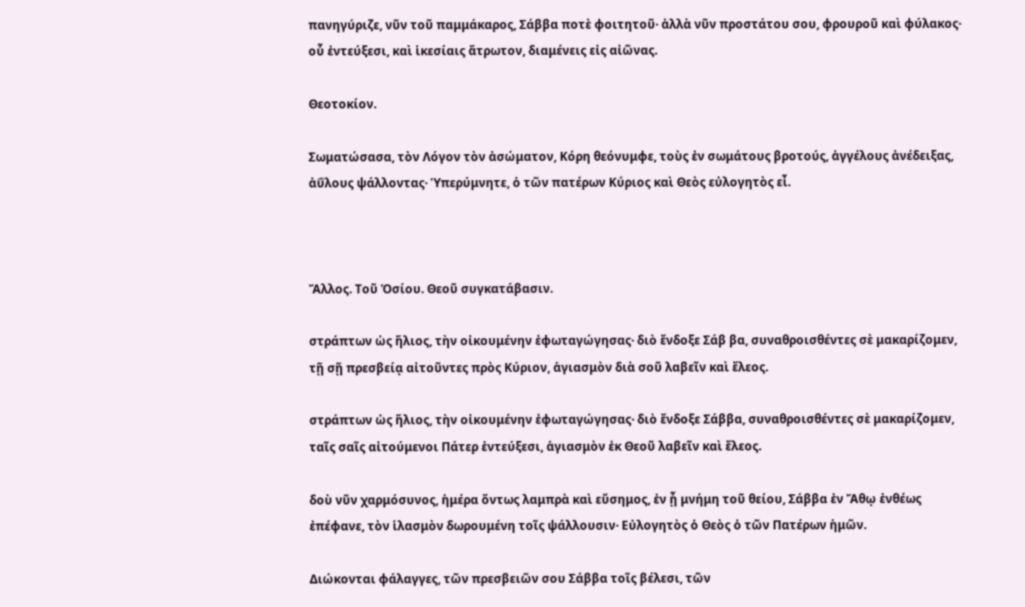πανηγύριζε, νῦν τοῦ παμμάκαρος, Σάββα ποτὲ φοιτητοῦ· ἀλλὰ νῦν προστάτου σου, φρουροῦ καὶ φύλακος· οὗ ἐντεύξεσι, καὶ ἱκεσίαις ἄτρωτον, διαμένεις εἰς αἰῶνας.

Θεοτοκίον.

Σωματώσασα, τὸν Λόγον τὸν ἀσώματον, Κόρη θεόνυμφε, τοὺς ἐν σωμάτους βροτούς, ἀγγέλους ἀνέδειξας, ἀΰλους ψάλλοντας· Ὑπερύμνητε, ὁ τῶν πατέρων Κύριος καὶ Θεὸς εὐλογητὸς εἶ.



Ἄλλος. Τοῦ Ὁσίου. Θεοῦ συγκατάβασιν.

στράπτων ὡς ἥλιος, τὴν οἰκουμένην ἐφωταγώγησας· διὸ ἔνδοξε Σάβ βα, συναθροισθέντες σὲ μακαρίζομεν, τῇ σῇ πρεσβείᾳ αἰτοῦντες πρὸς Κύριον, ἁγιασμὸν διὰ σοῦ λαβεῖν καὶ ἔλεος.

στράπτων ὡς ἥλιος, τὴν οἰκουμένην ἐφωταγώγησας· διὸ ἔνδοξε Σάββα, συναθροισθέντες σὲ μακαρίζομεν, ταῖς σαῖς αἰτούμενοι Πάτερ ἐντεύξεσι, ἁγιασμὸν ἐκ Θεοῦ λαβεῖν καὶ ἔλεος.

δοὺ νῦν χαρμόσυνος, ἡμέρα ὄντως λαμπρὰ καὶ εὔσημος, ἐν ᾗ μνήμη τοῦ θείου, Σάββα ἐν Ἄθῳ ἐνθέως ἐπέφανε, τὸν ἱλασμὸν δωρουμένη τοῖς ψάλλουσιν· Εὐλογητὸς ὁ Θεὸς ὁ τῶν Πατέρων ἡμῶν.

Διώκονται φάλαγγες, τῶν πρεσβειῶν σου Σάββα τοῖς βέλεσι, τῶν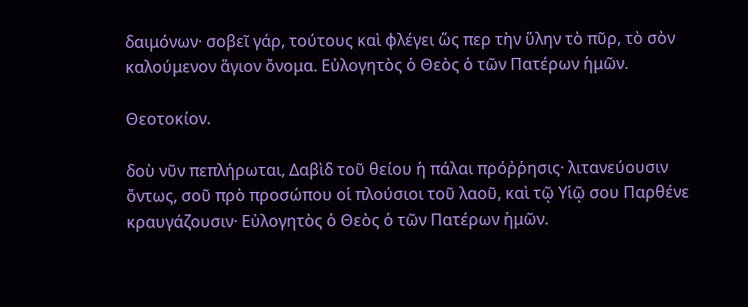δαιμόνων· σοβεῖ γάρ, τούτους καὶ φλέγει ὥς περ τὴν ὕλην τὸ πῦρ, τὸ σὸν καλούμενον ἅγιον ὄνομα. Εὐλογητὸς ὁ Θεὸς ὁ τῶν Πατέρων ἡμῶν.

Θεοτοκίον.

δοὺ νῦν πεπλήρωται, Δαβὶδ τοῦ θείου ἡ πάλαι πρόῤῥησις· λιτανεύουσιν ὄντως, σοῦ πρὸ προσώπου οἱ πλούσιοι τοῦ λαοῦ, καὶ τῷ Υἱῷ σου Παρθένε κραυγάζουσιν· Εὐλογητὸς ὁ Θεὸς ὁ τῶν Πατέρων ἡμῶν.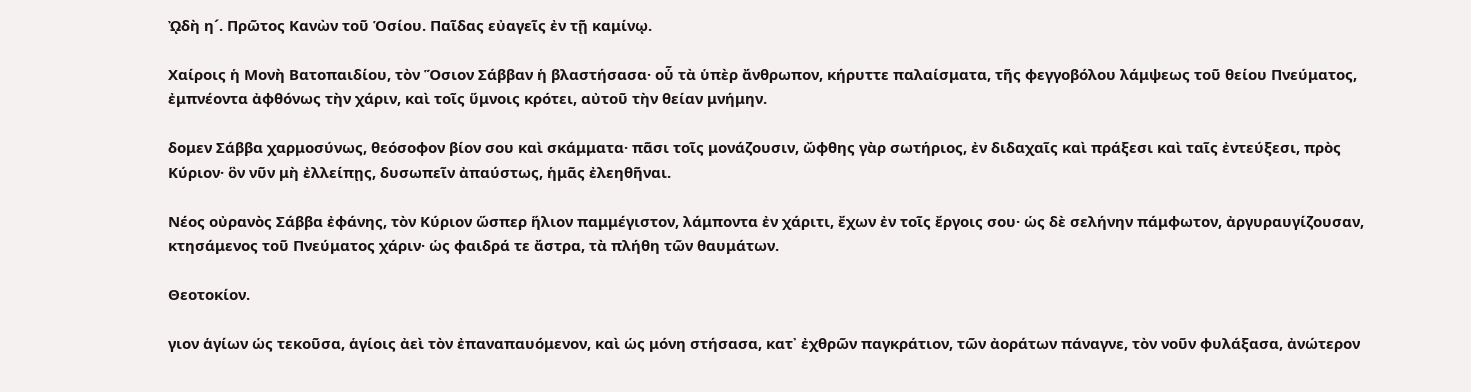ᾨδὴ η´. Πρῶτος Κανὼν τοῦ Ὁσίου. Παῖδας εὐαγεῖς ἐν τῇ καμίνῳ.

Χαίροις ἡ Μονὴ Βατοπαιδίου, τὸν Ὅσιον Σάββαν ἡ βλαστήσασα· οὗ τὰ ὑπὲρ ἄνθρωπον, κήρυττε παλαίσματα, τῆς φεγγοβόλου λάμψεως τοῦ θείου Πνεύματος, ἐμπνέοντα ἀφθόνως τὴν χάριν, καὶ τοῖς ὕμνοις κρότει, αὐτοῦ τὴν θείαν μνήμην.

δομεν Σάββα χαρμοσύνως, θεόσοφον βίον σου καὶ σκάμματα· πᾶσι τοῖς μονάζουσιν, ὤφθης γὰρ σωτήριος, ἐν διδαχαῖς καὶ πράξεσι καὶ ταῖς ἐντεύξεσι, πρὸς Κύριον· ὃν νῦν μὴ ἐλλείπῃς, δυσωπεῖν ἀπαύστως, ἡμᾶς ἐλεηθῆναι.

Νέος οὐρανὸς Σάββα ἐφάνης, τὸν Κύριον ὥσπερ ἥλιον παμμέγιστον, λάμποντα ἐν χάριτι, ἔχων ἐν τοῖς ἔργοις σου· ὡς δὲ σελήνην πάμφωτον, ἀργυραυγίζουσαν, κτησάμενος τοῦ Πνεύματος χάριν· ὡς φαιδρά τε ἄστρα, τὰ πλήθη τῶν θαυμάτων.

Θεοτοκίον.

γιον ἁγίων ὡς τεκοῦσα, ἁγίοις ἀεὶ τὸν ἐπαναπαυόμενον, καὶ ὡς μόνη στήσασα, κατ᾿ ἐχθρῶν παγκράτιον, τῶν ἀοράτων πάναγνε, τὸν νοῦν φυλάξασα, ἀνώτερον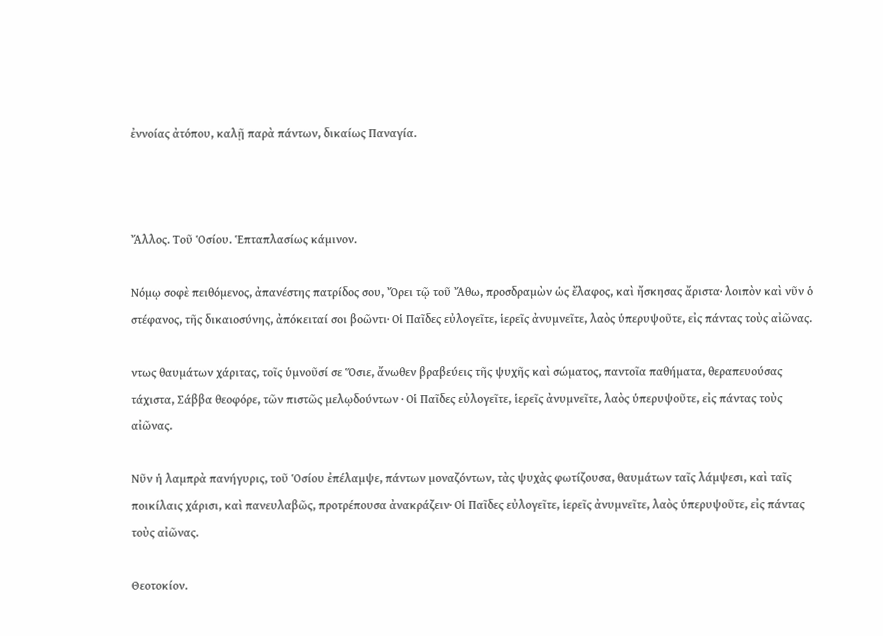ἐννοίας ἀτόπου, καλῇ παρὰ πάντων, δικαίως Παναγία.



Ἄλλος. Τοῦ Ὁσίου. Ἑπταπλασίως κάμινον.

Νόμῳ σοφὲ πειθόμενος, ἀπανέστης πατρίδος σου, Ὄρει τῷ τοῦ Ἄθω, προσδραμὼν ὡς ἔλαφος, καὶ ἤσκησας ἄριστα· λοιπὸν καὶ νῦν ὁ στέφανος, τῆς δικαιοσύνης, ἀπόκειταί σοι βοῶντι· Οἱ Παῖδες εὐλογεῖτε, ἱερεῖς ἀνυμνεῖτε, λαὸς ὑπερυψοῦτε, εἰς πάντας τοὺς αἰῶνας.

ντως θαυμάτων χάριτας, τοῖς ὑμνοῦσί σε Ὅσιε, ἄνωθεν βραβεύεις τῆς ψυχῆς καὶ σώματος, παντοῖα παθήματα, θεραπευούσας τάχιστα, Σάββα θεοφόρε, τῶν πιστῶς μελῳδούντων · Οἱ Παῖδες εὐλογεῖτε, ἱερεῖς ἀνυμνεῖτε, λαὸς ὑπερυψοῦτε, εἰς πάντας τοὺς αἰῶνας.

Νῦν ἡ λαμπρὰ πανήγυρις, τοῦ Ὁσίου ἐπέλαμψε, πάντων μοναζόντων, τὰς ψυχὰς φωτίζουσα, θαυμάτων ταῖς λάμψεσι, καὶ ταῖς ποικίλαις χάρισι, καὶ πανευλαβῶς, προτρέπουσα ἀνακράζειν· Οἱ Παῖδες εὐλογεῖτε, ἱερεῖς ἀνυμνεῖτε, λαὸς ὑπερυψοῦτε, εἰς πάντας τοὺς αἰῶνας.

Θεοτοκίον.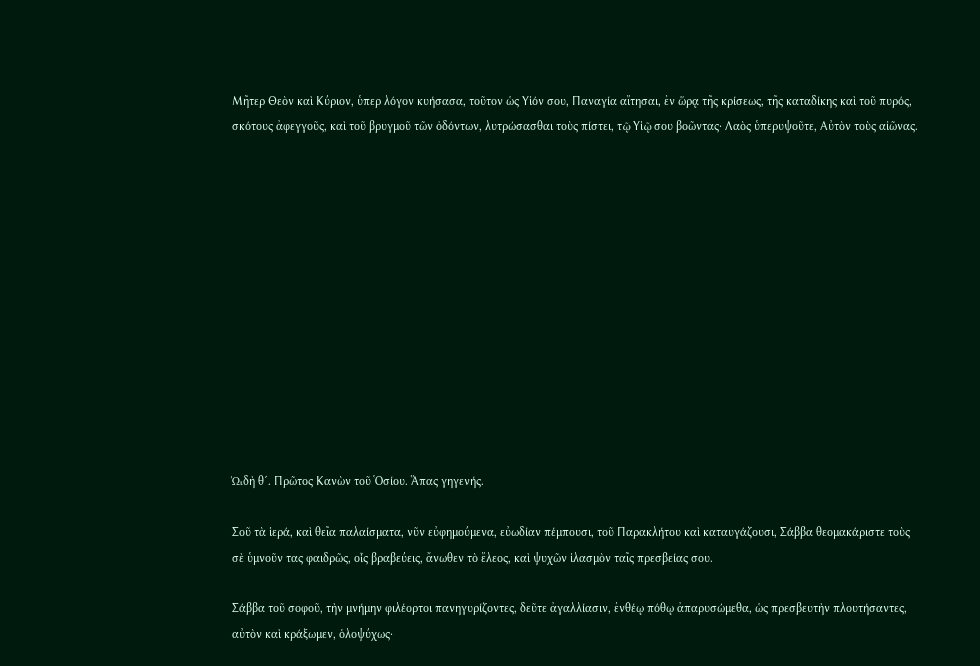Μῆτερ Θεὸν καὶ Κύριον, ὑπερ λόγον κυήσασα, τοῦτον ὡς Υἱόν σου, Παναγία αἴτησαι, ἐν ὥρᾳ τῆς κρίσεως, τῆς καταδίκης καὶ τοῦ πυρός, σκότους ἀφεγγοῦς, καὶ τοῦ βρυγμοῦ τῶν ὀδόντων, λυτρώσασθαι τοὺς πίστει, τῷ Υἱῷ σου βοῶντας· Λαὸς ὑπερυψοῦτε, Αὐτὸν τοὺς αἰῶνας.













ᾨδὴ θ´. Πρῶτος Κανὼν τοῦ Ὁσίου. Ἅπας γηγενής.

Σοῦ τὰ ἱερά, καὶ θεῖα παλαίσματα, νῦν εὐφημούμενα, εὐωδίαν πέμπουσι, τοῦ Παρακλήτου καὶ καταυγάζουσι, Σάββα θεομακάριστε τοὺς σὲ ὑμνοῦν τας φαιδρῶς, οἷς βραβεύεις, ἄνωθεν τὸ ἔλεος, καὶ ψυχῶν ἱλασμὸν ταῖς πρεσβείας σου.

Σάββα τοῦ σοφοῦ, τὴν μνήμην φιλέορτοι πανηγυρίζοντες, δεῦτε ἀγαλλίασιν, ἐνθέῳ πόθῳ ἀπαρυσώμεθα, ὡς πρεσβευτὴν πλουτήσαντες, αὐτὸν καὶ κράξωμεν, ὁλοψύχως·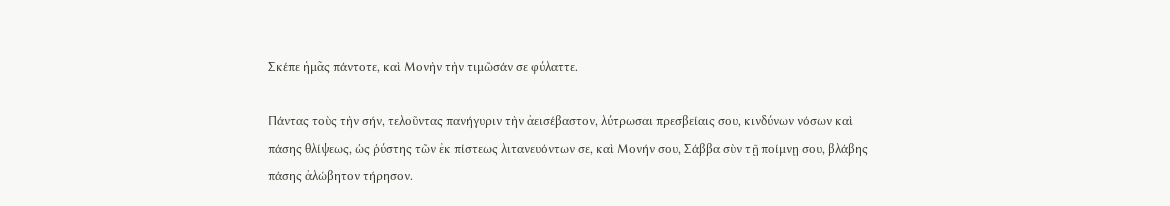Σκέπε ἡμᾶς πάντοτε, καὶ Μονὴν τὴν τιμῶσάν σε φύλαττε.

Πάντας τοὺς τὴν σήν, τελοῦντας πανήγυριν τὴν ἀεισέβαστον, λύτρωσαι πρεσβείαις σου, κινδύνων νόσων καὶ πάσης θλίψεως, ὡς ῥύστης τῶν ἐκ πίστεως λιτανευόντων σε, καὶ Μονήν σου, Σάββα σὺν τῇ ποίμνῃ σου, βλάβης πάσης ἀλώβητον τήρησον.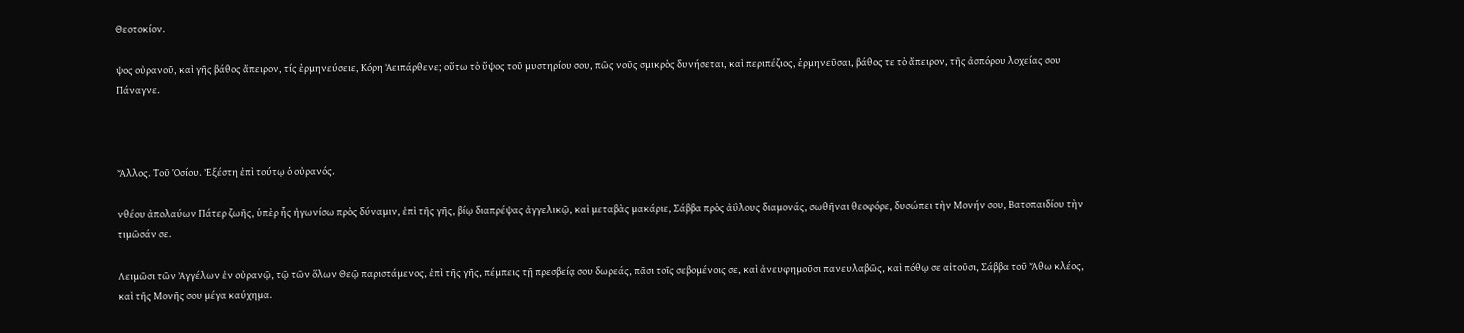Θεοτοκίον.

ψος οὐρανοῦ, καὶ γῆς βάθος ἄπειρον, τίς ἑρμηνεύσειε, Κόρη Ἀειπάρθενε; οὕτω τὸ ὕψος τοῦ μυστηρίου σου, πῶς νοῦς σμικρὸς δυνήσεται, καὶ περιπέζιος, ἑρμηνεῦσαι, βάθος τε τὸ ἄπειρον, τῆς ἀσπόρου λοχείας σου Πάναγνε.



Ἄλλος. Τοῦ Ὁσίου. Ἐξέστη ἐπὶ τούτῳ ὁ οὐρανός.

νθέου ἀπολαύων Πάτερ ζωῆς, ὑπὲρ ἧς ἠγωνίσω πρὸς δύναμιν, ἐπὶ τῆς γῆς, βίῳ διαπρέψας ἀγγελικῷ, καὶ μεταβὰς μακάριε, Σάββα πρὸς ἀΰλους διαμονάς, σωθῆναι θεοφόρε, δυσώπει τὴν Μονήν σου, Βατοπαιδίου τὴν τιμῶσάν σε.

Λειμῶσι τῶν Ἀγγέλων ἐν οὐρανῷ, τῷ τῶν ὅλων Θεῷ παριστάμενος, ἐπὶ τῆς γῆς, πέμπεις τῇ πρεσβείᾳ σου δωρεάς, πᾶσι τοῖς σεβομένοις σε, καὶ ἀνευφημοῦσι πανευλαβῶς, καὶ πόθῳ σε αἰτοῦσι, Σάββα τοῦ Ἄθω κλέος, καὶ τῆς Μονῆς σου μέγα καύχημα.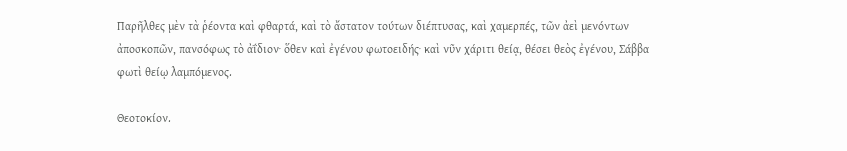Παρῆλθες μὲν τὰ ῥέοντα καὶ φθαρτά, καὶ τὸ ἄστατον τούτων διέπτυσας, καὶ χαμερπές, τῶν ἀεὶ μενόντων ἀποσκοπῶν, πανσόφως τὸ ἀΐδιον· ὅθεν καὶ ἐγένου φωτοειδής· καὶ νῦν χάριτι θείᾳ, θέσει θεὸς ἐγένου, Σάββα φωτὶ θείῳ λαμπόμενος.

Θεοτοκίον.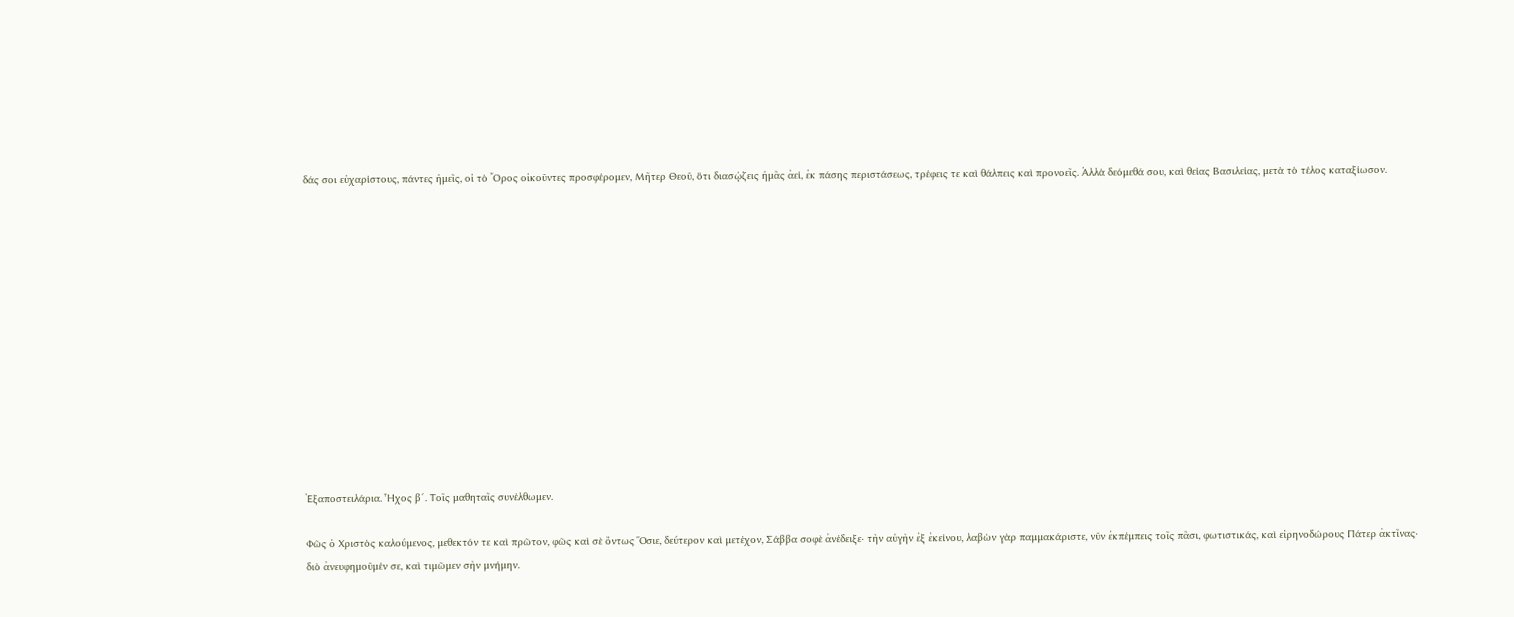δάς σοι εὐχαρίστους, πάντες ἡμεῖς, οἱ τὸ Ὄρος οἰκοῦντες προσφέρομεν, Μῆτερ Θεοῦ, ὅτι διασῴζεις ἡμᾶς ἀεί, ἐκ πάσης περιστάσεως, τρέφεις τε καὶ θάλπεις καὶ προνοεῖς. Ἀλλὰ δεόμεθά σου, καὶ θείας Βασιλείας, μετὰ τὸ τέλος καταξίωσον.













Ἐξαποστειλάρια. Ἦχος β´. Τοῖς μαθηταῖς συνέλθωμεν.

Φῶς ὁ Χριστὸς καλούμενος, μεθεκτόν τε καὶ πρῶτον, φῶς καὶ σὲ ὄντως Ὅσιε, δεύτερον καὶ μετέχον, Σάββα σοφὲ ἀνέδειξε· τὴν αὐγὴν ἐξ ἐκείνου, λαβὼν γὰρ παμμακάριστε, νῦν ἐκπέμπεις τοῖς πᾶσι, φωτιστικάς, καὶ εἰρηνοδώρους Πάτερ ἀκτῖνας· διὸ ἀνευφημοῦμέν σε, καὶ τιμῶμεν σὴν μνήμην.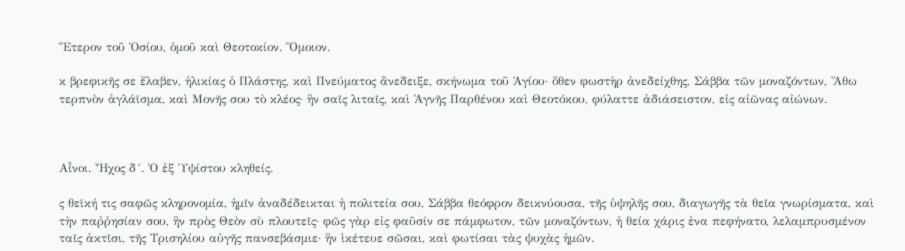Ἕτερον τοῦ Ὁσίου, ὁμοῦ καὶ Θεοτοκίον. Ὅμοιον.

κ βρεφικῆς σε ἔλαβεν, ἡλικίας ὁ Πλάστης, καὶ Πνεύματος ἄνεδειξε, σκήνωμα τοῦ Ἁγίου· ὅθεν φωστὴρ ἀνεδείχθης, Σάββα τῶν μοναζόντων, Ἄθω τερπνὸν ἀγλάϊσμα, καὶ Μονῆς σου τὸ κλέος· ἣν σαῖς λιταῖς, καὶ Ἁγνῆς Παρθένου καὶ Θεοτόκου, φύλαττε ἀδιάσειστον, εἰς αἰῶνας αἰώνων.



Αἶνοι. Ἦχος δ´. Ὁ ἐξ Ὑψίστου κληθείς.

ς θεϊκή τις σαφῶς κληρονομία, ἡμῖν ἀναδέδεικται ἡ πολιτεία σου, Σάββα θεόφρον δεικνύουσα, τῆς ὑψηλῆς σου, διαγωγῆς τὰ θεῖα γνωρίσματα, καὶ τὴν παῤῥησίαν σου, ἣν πρὸς Θεὸν σὺ πλουτεῖς· φῶς γὰρ εἰς φαῦσίν σε πάμφωτον, τῶν μοναζόντων, ἡ θεία χάρις ἐνα πεφήνατο, λελαμπρυσμένον ταῖς ἀκτῖσι, τῆς Τρισηλίου αὐγῆς πανσεβάσμιε· ἣν ἱκέτευε σῶσαι, καὶ φωτίσαι τὰς ψυχὰς ἡμῶν.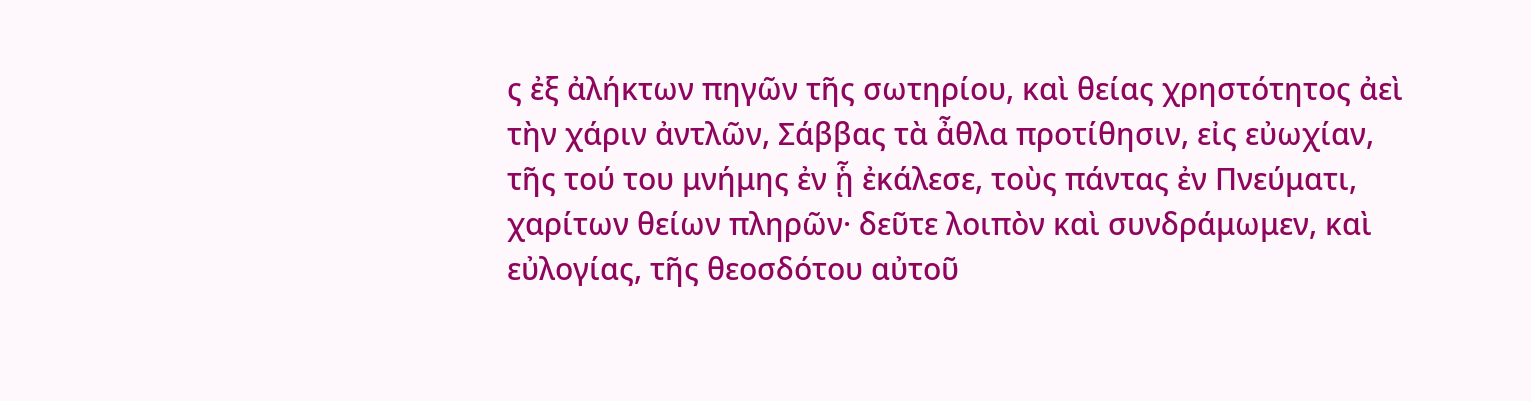ς ἐξ ἀλήκτων πηγῶν τῆς σωτηρίου, καὶ θείας χρηστότητος ἀεὶ τὴν χάριν ἀντλῶν, Σάββας τὰ ἆθλα προτίθησιν, εἰς εὐωχίαν, τῆς τού του μνήμης ἐν ᾗ ἐκάλεσε, τοὺς πάντας ἐν Πνεύματι, χαρίτων θείων πληρῶν· δεῦτε λοιπὸν καὶ συνδράμωμεν, καὶ εὐλογίας, τῆς θεοσδότου αὐτοῦ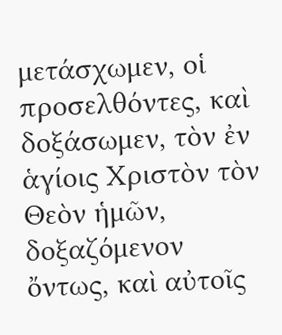μετάσχωμεν, οἱ προσελθόντες, καὶ δοξάσωμεν, τὸν ἐν ἁγίοις Χριστὸν τὸν Θεὸν ἡμῶν, δοξαζόμενον ὄντως, καὶ αὐτοῖς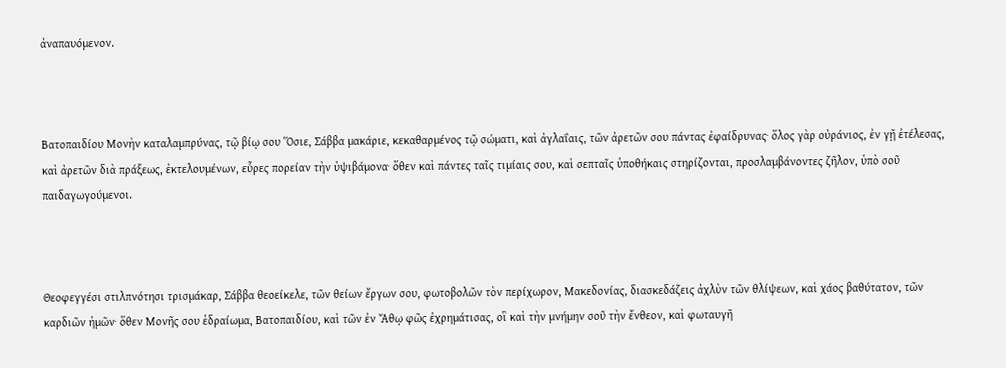ἀναπαυόμενον.



Βατοπαιδίου Μονὴν καταλαμπρύνας, τῷ βίῳ σου Ὅσιε, Σάββα μακάριε, κεκαθαρμένος τῷ σώματι, καὶ ἀγλαΐαις, τῶν ἀρετῶν σου πάντας ἐφαίδρυνας· ὅλος γὰρ οὐράνιος, ἐν γῇ ἐτέλεσας, καὶ ἀρετῶν διὰ πράξεως, ἐκτελουμένων, εὗρες πορείαν τὴν ὑψιβάμονα· ὅθεν καὶ πάντες ταῖς τιμίαις σου, καὶ σεπταῖς ὑποθήκαις στηρίζονται, προσλαμβάνοντες ζῆλον, ὑπὸ σοῦ παιδαγωγούμενοι.



Θεοφεγγέσι στιλπνότησι τρισμάκαρ, Σάββα θεοείκελε, τῶν θείων ἔργων σου, φωτοβολῶν τὸν περίχωρον, Μακεδονίας, διασκεδάζεις ἀχλὺν τῶν θλίψεων, καὶ χάος βαθύτατον, τῶν καρδιῶν ἡμῶν· ὅθεν Μονῆς σου ἑδραίωμα, Βατοπαιδίου, καὶ τῶν ἐν Ἄθῳ φῶς ἐχρημάτισας, οἳ καὶ τὴν μνήμην σοῦ τὴν ἔνθεον, καὶ φωταυγῆ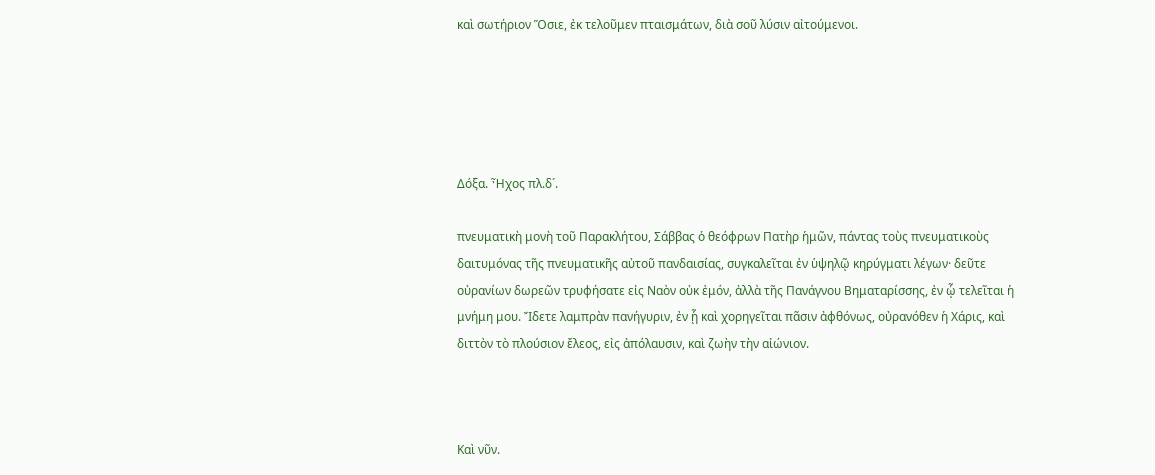καὶ σωτήριον Ὅσιε, ἐκ τελοῦμεν πταισμάτων, διὰ σοῦ λύσιν αἰτούμενοι.





Δόξα. Ἦχος πλ.δ´.

πνευματικὴ μονὴ τοῦ Παρακλήτου, Σάββας ὁ θεόφρων Πατὴρ ἡμῶν, πάντας τοὺς πνευματικοὺς δαιτυμόνας τῆς πνευματικῆς αὐτοῦ πανδαισίας, συγκαλεῖται ἐν ὑψηλῷ κηρύγματι λέγων· δεῦτε οὐρανίων δωρεῶν τρυφήσατε εἰς Ναὸν οὐκ ἐμόν, ἀλλὰ τῆς Πανάγνου Βηματαρίσσης, ἐν ᾧ τελεῖται ἡ μνήμη μου. Ἴδετε λαμπρὰν πανήγυριν, ἐν ᾗ καὶ χορηγεῖται πᾶσιν ἀφθόνως, οὐρανόθεν ἡ Χάρις, καὶ διττὸν τὸ πλούσιον ἔλεος, εἰς ἀπόλαυσιν, καὶ ζωὴν τὴν αἰώνιον.



Καὶ νῦν.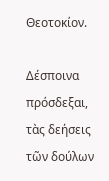Θεοτοκίον.

Δέσποινα πρόσδεξαι, τὰς δεήσεις τῶν δούλων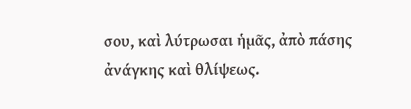σου, καὶ λύτρωσαι ἡμᾶς, ἀπὸ πάσης ἀνάγκης καὶ θλίψεως.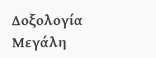Δοξολογία Μεγάλη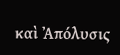καὶ Ἀπόλυσις